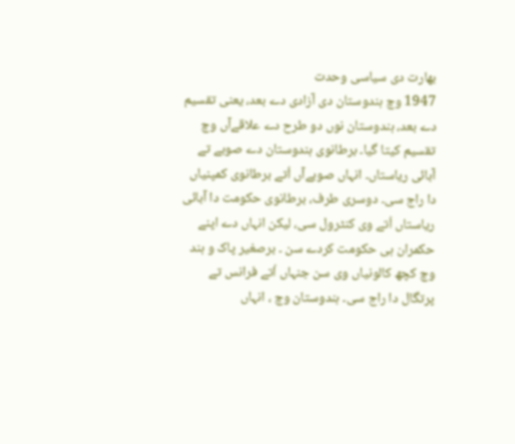بھارت دی سیاسی وحدت
1947 وچ ہندوستان دی آزادی دے بعد، یعنی تقسیم دے بعد، ہندوستان نوں دو طرح دے علاقےآں وچ تقسیم کيتا گیا۔ برطانوی ہندوستان دے صوبے تے آبائی ریاستاں۔ انہاں صوبےآں اُتے برطانوی کمپنیاں دا راج سی۔ دوسری طرف، برطانوی حکومت دا آبائی ریاستاں اُتے وی کنٹرول سی، لیکن انہاں دے اپنے حکمران ہی حکومت کردے سن ۔ برصغیر پاک و ہند وچ کچھ کالونیاں وی سن جنہاں اُتے فرانس تے پرتگال دا راج سی۔ ہندوستان وچ ، انہاں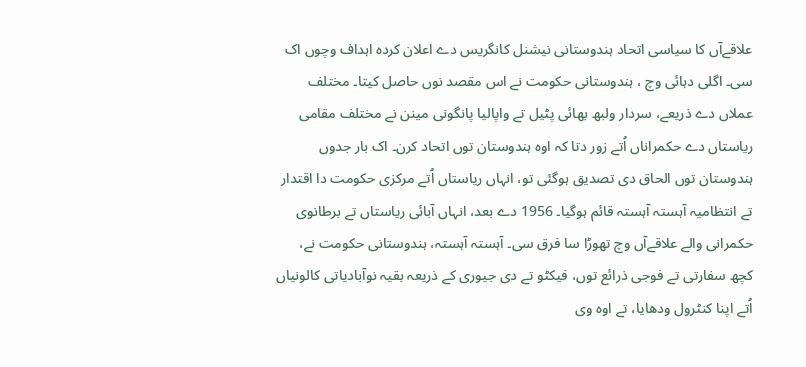علاقےآں کا سیاسی اتحاد ہندوستانی نیشنل کانگریس دے اعلان کردہ اہداف وچوں اک سی۔ اگلی دہائی وچ ، ہندوستانی حکومت نے اس مقصد نوں حاصل کيتا۔ مختلف عملاں دے ذریعے، سردار ولبھ بھائی پٹیل تے واپالیا پانگونی مینن نے مختلف مقامی ریاستاں دے حکمراناں اُتے زور دتا کہ اوہ ہندوستان توں اتحاد کرن۔ اک بار جدوں ہندوستان توں الحاق دی تصدیق ہوگئی تو، انہاں ریاستاں اُتے مرکزی حکومت دا اقتدار تے انتظامیہ آہستہ آہستہ قائم ہوگیا۔ 1956 دے بعد، انہاں آبائی ریاستاں تے برطانوی حکمرانی والے علاقےآں وچ تھوڑا سا فرق سی۔ آہستہ آہستہ، ہندوستانی حکومت نے، کچھ سفارتی تے فوجی ذرائع توں، فیکٹو تے دی جیوری کے ذریعہ بقیہ نوآبادیاتی کالونیاں اُتے اپنا کنٹرول ودھایا، تے اوہ وی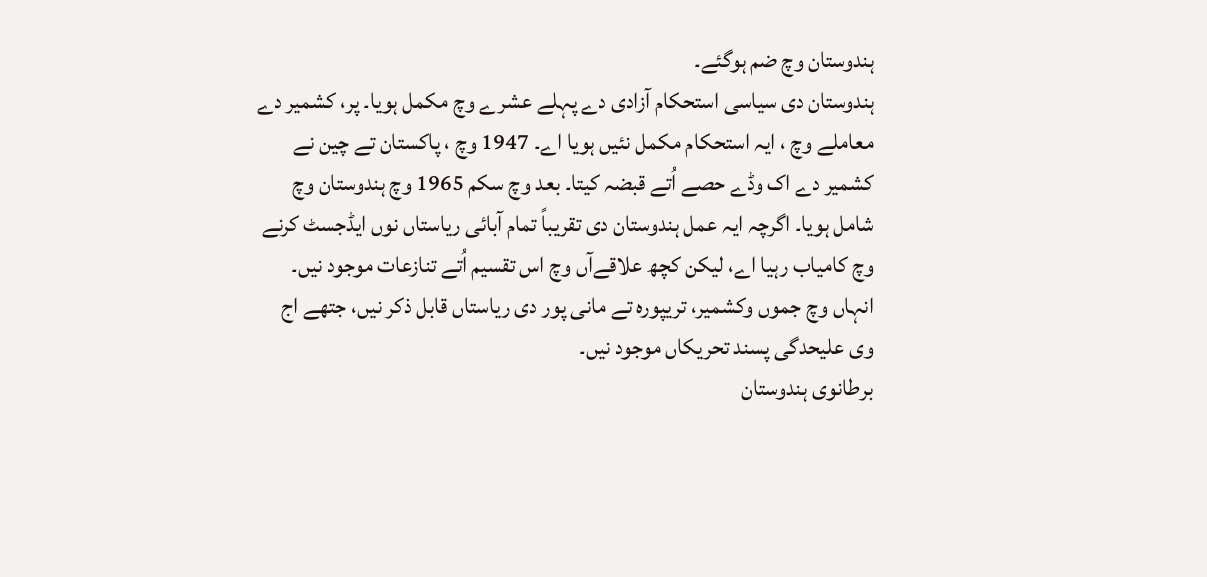ہندوستان وچ ضم ہوگئے۔
ہندوستان دی سیاسی استحکام آزادی دے پہلے عشرے وچ مکمل ہويا۔ پر، کشمیر دے معاملے وچ ، ایہ استحکام مکمل نئيں ہويا اے۔ 1947 وچ ، پاکستان تے چین نے کشمیر دے اک وڈے حصے اُتے قبضہ کيتا۔ بعد وچ سکم 1965 وچ ہندوستان وچ شامل ہويا۔ اگرچہ ایہ عمل ہندوستان دی تقریباً تمام آبائی ریاستاں نوں ایڈجسٹ کرنے وچ کامیاب رہیا اے، لیکن کچھ علاقےآں وچ اس تقسیم اُتے تنازعات موجود نيں۔ انہاں وچ جموں وکشمیر، تریپورہ تے مانی پور دی ریاستاں قابل ذکر نيں، جتھے اج وی علیحدگی پسند تحریکاں موجود نيں۔
برطانوی ہندوستان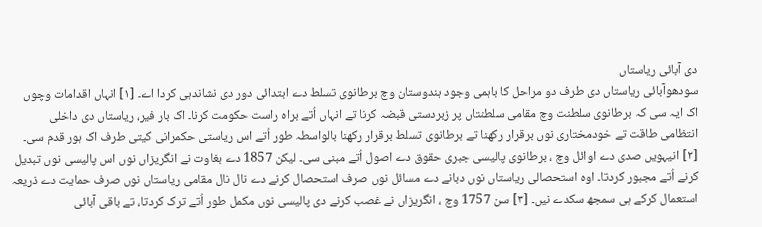دی آبائی ریاستاں
سودھوآبائی ریاستاں دی طرف دو مراحل کا باہمی وجود ہندوستان وچ برطانوی تسلط دے ابتدائی دور دی نشاندہی کردا اے۔ [۱] انہاں اقدامات وچوں اک ایہ سی کہ برطانوی سلطنت وچ مقامی سلطنتاں پر زبردستی قبضہ کرنا تے انہاں اُتے براہ راست حکومت کرنا۔ اک بار فیر، ریاستاں دی داخلی انتظامی طاقت تے خودمختاری نوں برقرار رکھنا تے برطانوی تسلط برقرار رکھنا بالواسطہ طور اُتے اس ریاستی حکمرانی کيتی طرف اک ہور قدم سی۔ [۲] انیہويں صدی دے اوائل وچ ، برطانوی پالیسی جبری حقوق دے اصول اُتے مبنی سی۔ لیکن 1857 دے بغاوت نے انگریزاں نوں اس پالیسی نوں تبدیل کرنے اُتے مجبور کردتا۔ اوہ استحصالی ریاستاں نوں دبانے دے مسائل نوں صرف استحصال کرنے دے نال نال مقامی ریاستاں نوں صرف حمایت دے ذریعہ استعمال کرکے ہی سمجھ سکدے نيں۔ [۳] سن 1757 وچ ، انگریزاں نے غصب کرنے دی پالیسی نوں مکمل طور اُتے ترک کردتا، تے باقی آبائی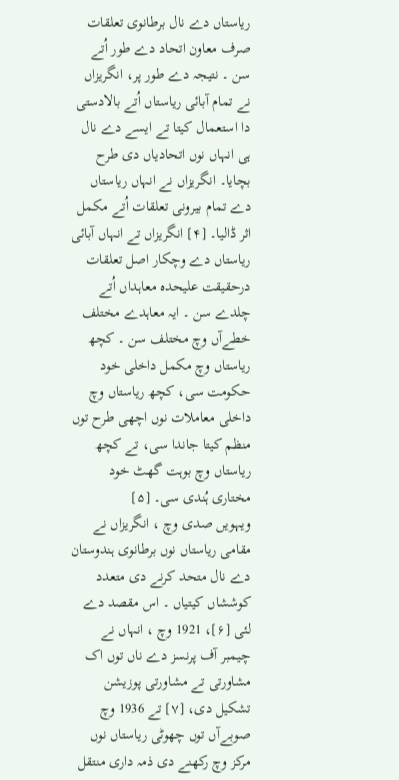ریاستاں دے نال برطانوی تعلقات صرف معاون اتحاد دے طور اُتے سن ۔ نتیجہ دے طور پر، انگریزاں نے تمام آبائی ریاستاں اُتے بالادستی دا استعمال کيتا تے ايسے دے نال ہی انہاں نوں اتحادیاں دی طرح بچایا۔ انگریزاں نے انہاں ریاستاں دے تمام بیرونی تعلقات اُتے مکمل اثر ڈالیا۔ [۴] انگریزاں تے انہاں آبائی ریاستاں دے وچکار اصل تعلقات درحقیقت علیحدہ معاہداں اُتے چلدے سن ۔ ایہ معاہدے مختلف خطےآں وچ مختلف سن ۔ کچھ ریاستاں وچ مکمل داخلی خود حکومت سی، کچھ ریاستاں وچ داخلی معاملات نوں اچھی طرح توں منظم کيتا جاندا سی، تے کچھ ریاستاں وچ بوہت گھٹ خود مختاری ہُندی سی۔ [۵]
ویہويں صدی وچ ، انگریزاں نے مقامی ریاستاں نوں برطانوی ہندوستان دے نال متحد کرنے دی متعدد کوششاں کيتیاں ۔ اس مقصد دے لئی [۶]، 1921 وچ ، انہاں نے چیمبر آف پرنسز دے ناں توں اک مشاورتی تے مشاورتی پوزیشن تشکیل دی، [۷] تے 1936 وچ صوبےآں توں چھوٹی ریاستاں نوں مرکز وچ رکھنے دی ذمہ داری منتقل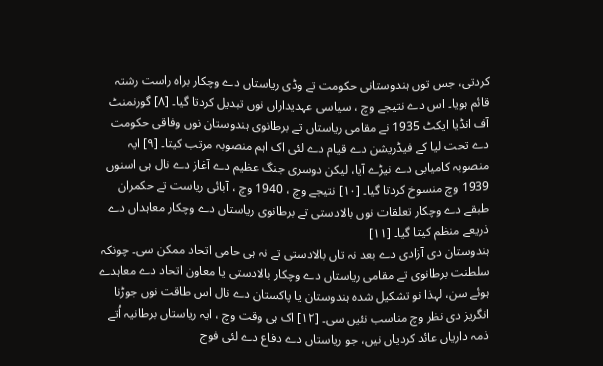کردتی، جس توں ہندوستانی حکومت تے وڈی ریاستاں دے وچکار براہ راست رشتہ قائم ہويا۔ اس دے نتیجے وچ ، سیاسی عہدیداراں نوں تبدیل کردتا گیا۔ [۸] گورنمنٹ آف انڈیا ایکٹ 1935 نے مقامی ریاستاں تے برطانوی ہندوستان نوں وفاقی حکومت دے تحت لیا کے فیڈریشن دے قیام دے لئی اک اہم منصوبہ مرتب کيتا۔ [۹] ایہ منصوبہ کامیابی دے نیڑے آیا، لیکن دوسری جنگ عظیم دے آغاز دے نال ہی اسنوں 1939 وچ منسوخ کردتا گیا۔ [۱۰] نتیجے وچ ، 1940 وچ ، آبائی ریاست تے حکمران طبقے دے وچکار تعلقات نوں بالادستی تے برطانوی ریاستاں دے وچکار معاہداں دے ذریعے منظم کيتا گیا۔ [۱۱]
ہندوستان دی آزادی دے بعد نہ تاں بالادستی تے نہ ہی حامی اتحاد ممکن سی۔ چونکہ سلطنت برطانوی تے مقامی ریاستاں دے وچکار بالادستی یا معاون اتحاد دے معاہدے ہوئے سن، لہذا نو تشکیل شدہ ہندوستان یا پاکستان دے نال اس طاقت نوں جوڑنا انگریز دی نظر وچ مناسب نئيں سی۔ [۱۲] اک ہی وقت وچ ، ایہ ریاستاں برطانیہ اُتے ذمہ داریاں عائد کردیاں نيں، جو ریاستاں دے دفاع دے لئی فوج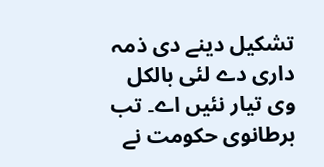تشکیل دینے دی ذمہ داری دے لئی بالکل وی تیار نئيں اے۔ تب برطانوی حکومت نے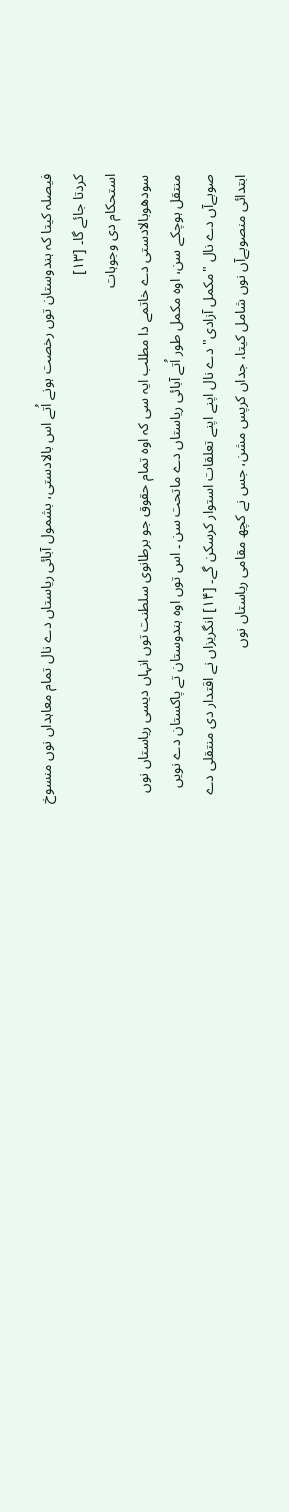فیصلہ کيتا کہ ہندوستان توں رخصت ہونے اُتے اس بالادستی، بشمول آبائی ریاستاں دے نال تمام معاہداں نوں منسوخ کردتا جائے گا۔ [۱۳]
استحکام دی وجوہات
سودھوبالادستی دے خاتمے دا مطلب ایہ سی کہ اوہ تمام حقوق جو برطانوی سلطنت توں انہاں دیسی ریاستاں نوں منتقل ہوچکے سن، اوہ مکمل طور اُتے آبائی ریاستاں دے ماتحت سن ۔ اس توں اوہ ہندوستان تے پاکستان دے نويں صوبےآں دے نال "مکمل آزادی" دے نال اپنے اپنے تعلقات استوار کرسکن گے۔ [۱۴] انگریزاں نے اقتدار دی منتقلی دے ابتدائی منصوبےآں نوں شامل کيتا، جداں کرپس مشن، جس نے کچھ مقامی ریاستاں نوں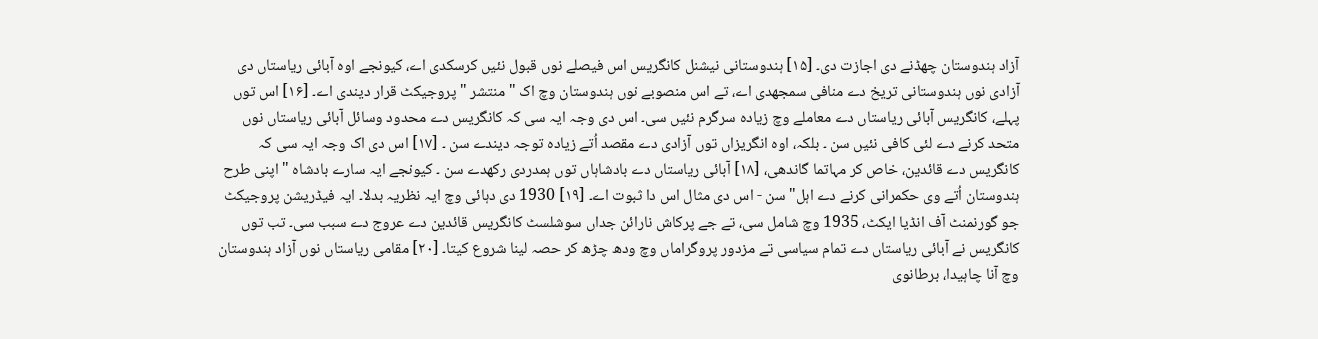آزاد ہندوستان چھڈنے دی اجازت دی۔ [۱۵] ہندوستانی نیشنل کانگریس اس فیصلے نوں قبول نئيں کرسکدی اے، کیونجے اوہ آبائی ریاستاں دی آزادی نوں ہندوستانی تریخ دے منافی سمجھدی اے، تے اس منصوبے نوں ہندوستان وچ اک " منتشر " پروجیکٹ قرار دیندی اے۔ [۱۶] اس توں پہلے، کانگریس آبائی ریاستاں دے معاملے وچ زیادہ سرگرم نئيں سی۔ اس دی وجہ ایہ سی کہ کانگریس دے محدود وسائل آبائی ریاستاں نوں متحد کرنے دے لئی کافی نئيں سن ۔ بلکہ، اوہ انگریزاں توں آزادی دے مقصد اُتے زیادہ توجہ دیندے سن ۔ [۱۷] اس دی اک وجہ ایہ سی کہ کانگریس دے قائدین، خاص کر مہاتما گاندھی، [۱۸] آبائی ریاستاں دے بادشاہاں توں ہمدردی رکھدے سن ۔ کیونجے ایہ سارے بادشاہ "اپنی طرح ہندوستان اُتے وی حکمرانی کرنے دے اہل" سن - اس دی مثال اس دا ثبوت اے۔ [۱۹] 1930 دی دہائی وچ ایہ نظریہ بدلا۔ ایہ فیڈریشن پروجیکٹ جو گورنمنٹ آف انڈیا ایکٹ، 1935 وچ شامل سی، تے جے پرکاش نارائن جداں سوشلسٹ کانگریس قائدین دے عروج دے سبب سی۔ تب توں کانگریس نے آبائی ریاستاں دے تمام سیاسی تے مزدور پروگراماں وچ ودھ چڑھ کر حصہ لینا شروع کيتا۔ [۲۰] مقامی ریاستاں نوں آزاد ہندوستان وچ آنا چاہیدا، برطانوی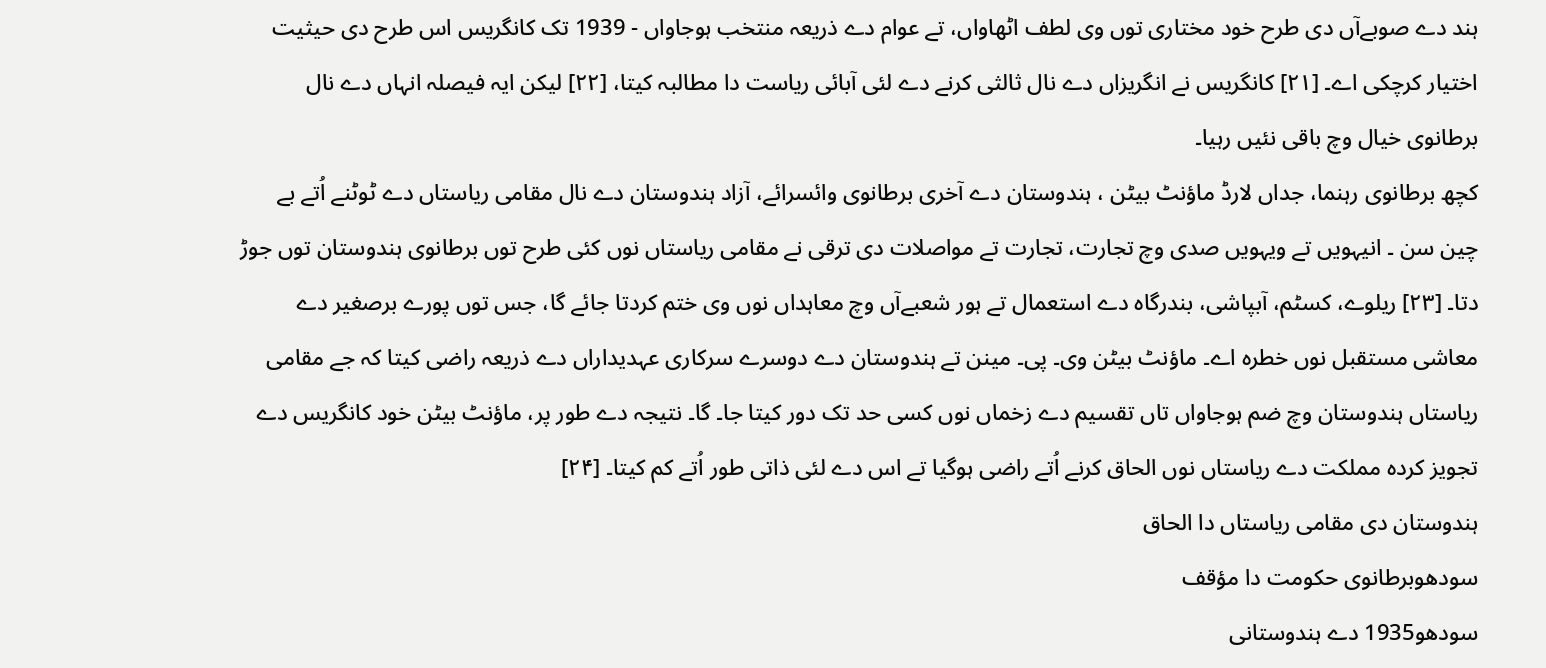ہند دے صوبےآں دی طرح خود مختاری توں وی لطف اٹھاواں، تے عوام دے ذریعہ منتخب ہوجاواں - 1939 تک کانگریس اس طرح دی حیثیت اختیار کرچکی اے۔ [۲۱] کانگریس نے انگریزاں دے نال ثالثی کرنے دے لئی آبائی ریاست دا مطالبہ کيتا، [۲۲] لیکن ایہ فیصلہ انہاں دے نال برطانوی خیال وچ باقی نئيں رہیا۔
کچھ برطانوی رہنما، جداں لارڈ ماؤنٹ بیٹن ، ہندوستان دے آخری برطانوی وائسرائے، آزاد ہندوستان دے نال مقامی ریاستاں دے ٹوٹنے اُتے بے چین سن ۔ انیہويں تے ویہويں صدی وچ تجارت، تجارت تے مواصلات دی ترقی نے مقامی ریاستاں نوں کئی طرح توں برطانوی ہندوستان توں جوڑ دتا۔ [۲۳] ریلوے، کسٹم، آبپاشی، بندرگاہ دے استعمال تے ہور شعبےآں وچ معاہداں نوں وی ختم کردتا جائے گا، جس توں پورے برصغیر دے معاشی مستقبل نوں خطرہ اے۔ ماؤنٹ بیٹن وی۔ پی۔ مینن تے ہندوستان دے دوسرے سرکاری عہدیداراں دے ذریعہ راضی کيتا کہ جے مقامی ریاستاں ہندوستان وچ ضم ہوجاواں تاں تقسیم دے زخماں نوں کسی حد تک دور کيتا جا۔ گا۔ نتیجہ دے طور پر، ماؤنٹ بیٹن خود کانگریس دے تجویز کردہ مملکت دے ریاستاں نوں الحاق کرنے اُتے راضی ہوگیا تے اس دے لئی ذاتی طور اُتے کم کيتا۔ [۲۴]
ہندوستان دی مقامی ریاستاں دا الحاق
سودھوبرطانوی حکومت دا مؤقف
سودھو1935 دے ہندوستانی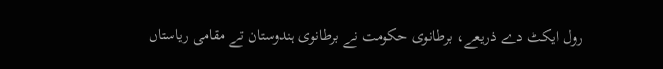رول ایکٹ دے ذریعے، برطانوی حکومت نے برطانوی ہندوستان تے مقامی ریاستاں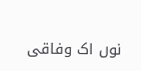نوں اک وفاقی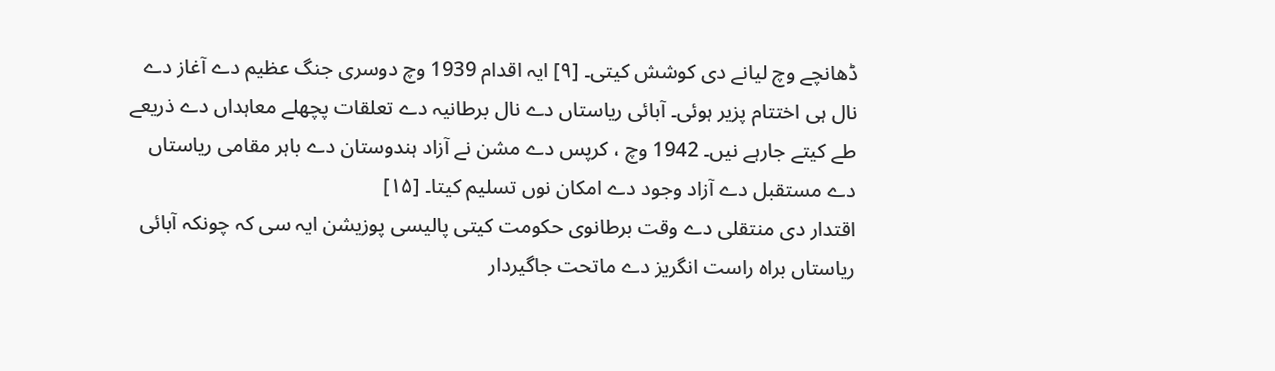ڈھانچے وچ لیانے دی کوشش کيتی۔ [۹] ایہ اقدام 1939 وچ دوسری جنگ عظیم دے آغاز دے نال ہی اختتام پزیر ہوئی۔ آبائی ریاستاں دے نال برطانیہ دے تعلقات پچھلے معاہداں دے ذریعے طے کیتے جارہے نيں۔ 1942 وچ ، کرپس دے مشن نے آزاد ہندوستان دے باہر مقامی ریاستاں دے مستقبل دے آزاد وجود دے امکان نوں تسلیم کيتا۔ [۱۵]
اقتدار دی منتقلی دے وقت برطانوی حکومت کیتی پالیسی پوزیشن ایہ سی کہ چونکہ آبائی ریاستاں براہ راست انگریز دے ماتحت جاگیردار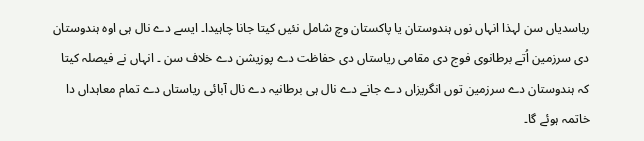ریاسدیاں سن لہذا انہاں نوں ہندوستان یا پاکستان وچ شامل نئيں کيتا جانا چاہیدا۔ ايسے دے نال ہی اوہ ہندوستان دی سرزمین اُتے برطانوی فوج دی مقامی ریاستاں دی حفاظت دے پوزیشن دے خلاف سن ۔ انہاں نے فیصلہ کيتا کہ ہندوستان دے سرزمین توں انگریزاں دے جانے دے نال ہی برطانیہ دے نال آبائی ریاستاں دے تمام معاہداں دا خاتمہ ہوئے گا۔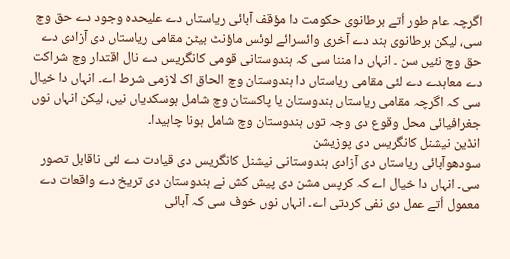اگرچہ عام طور اُتے برطانوی حکومت دا مؤقف آبائی ریاستاں دے علیحدہ وجود دے حق وچ سی، لیکن برطانوی ہند دے آخری وائسرائے لوئس ماؤنٹ بیٹن مقامی ریاستاں دی آزادی دے حق وچ نئيں سن ۔ انہاں دا مننا سی کہ ہندوستانی قومی کانگریس دے نال اقتدار وچ شراکت دے معاہدے دے لئی مقامی ریاستاں دا ہندوستان وچ الحاق اک لازمی شرط اے۔ انہاں دا خیال سی کہ اگرچہ مقامی ریاستاں ہندوستان یا پاکستان وچ شامل ہوسکدیاں نيں، لیکن انہاں نوں جغرافیائی محل وقوع دی وجہ توں ہندوستان وچ شامل ہونا چاہیدا۔
انڈین نیشنل کانگریس دی پوزیشن
سودھوآبائی ریاستاں دی آزادی ہندوستانی نیشنل کانگریس دی قیادت دے لئی ناقابل تصور سی۔ انہاں دا خیال اے کہ کرپس مشن دی پیش کش نے ہندوستان دی تریخ دے واقعات دے معمول اُتے عمل دی نفی کردتی اے۔ انہاں نوں خوف سی کہ آبائی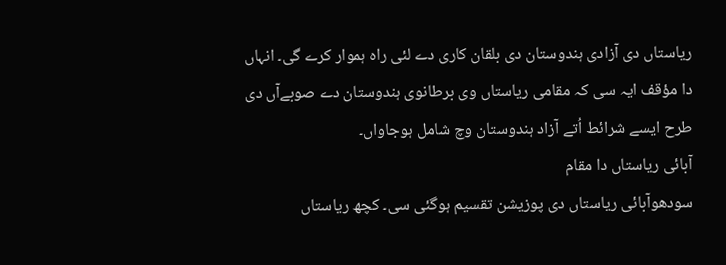ریاستاں دی آزادی ہندوستان دی بلقان کاری دے لئی راہ ہموار کرے گی۔ انہاں دا مؤقف ایہ سی کہ مقامی ریاستاں وی برطانوی ہندوستان دے صوبےآں دی طرح ايسے شرائط اُتے آزاد ہندوستان وچ شامل ہوجاواں۔
آبائی ریاستاں دا مقام
سودھوآبائی ریاستاں دی پوزیشن تقسیم ہوگئی سی۔ کچھ ریاستاں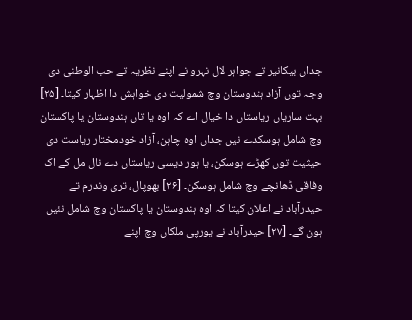جداں بیکانیر تے جواہر لال نہرو نے اپنے نظریہ تے حب الوطنی دی وجہ توں آزاد ہندوستان وچ شمولیت دی خواہش دا اظہار کيتا۔ [۲۵] بہت ساریاں ریاستاں دا خیال اے کہ اوہ یا تاں ہندوستان یا پاکستان وچ شامل ہوسکدے نيں جداں اوہ چاہن، آزاد خودمختار ریاست دی حیثیت توں کھڑے ہوسکن، یا ہور دیسی ریاستاں دے نال مل کے اک وفاقی ڈھانچے وچ شامل ہوسکن۔ [۲۶] بھوپال، تری وندرم تے حیدرآباد نے اعلان کيتا کہ اوہ ہندوستان یا پاکستان وچ شامل نئيں ہون گے۔ [۲۷] حیدرآباد نے یورپی ملکاں وچ اپنے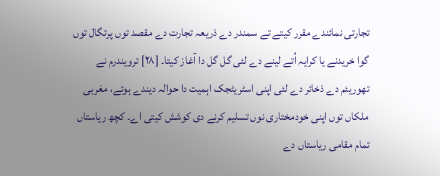تجارتی نمائندے مقرر کیتے تے سمندر دے ذریعہ تجارت دے مقصد توں پرتگال توں گوا خریدنے یا کرایہ اُتے لینے دے لئی گل گل دا آغاز کيتا۔ [۲۸] ترویندرم نے تھوریئم دے ذخائر دے لئی اپنی اسٹریٹجک اہمیت دا حوالہ دیندے ہوئے، مغربی ملکاں توں اپنی خودمختاری نوں تسلیم کرنے دی کوشش کيتی اے۔ کچھ ریاستاں تمام مقامی ریاستاں دے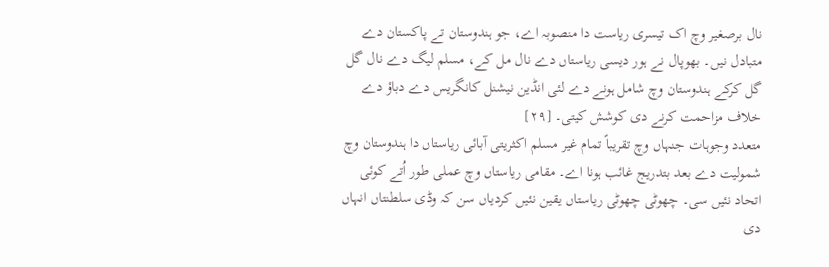نال برصغیر وچ اک تیسری ریاست دا منصوبہ اے، جو ہندوستان تے پاکستان دے متبادل نيں۔ بھوپال نے ہور دیسی ریاستاں دے نال مل کے، مسلم لیگ دے نال گل گل کرکے ہندوستان وچ شامل ہونے دے لئی انڈین نیشنل کانگریس دے دباؤ دے خلاف مزاحمت کرنے دی کوشش کيتی۔ [۲۹]
متعدد وجوہات جنہاں وچ تقریباً تمام غیر مسلم اکثریتی آبائی ریاستاں دا ہندوستان وچ شمولیت دے بعد بتدریج غائب ہونا اے۔ مقامی ریاستاں وچ عملی طور اُتے کوئی اتحاد نئيں سی۔ چھوٹی چھوٹی ریاستاں یقین نئيں کردیاں سن کہ وڈی سلطنتاں انہاں دی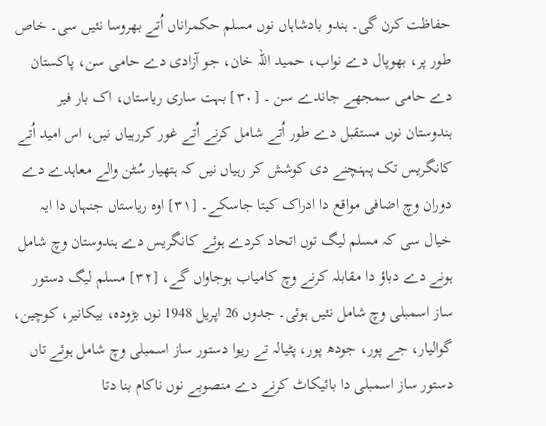حفاظت کرن گی۔ ہندو بادشاہاں نوں مسلم حکمراناں اُتے بھروسا نئيں سی۔ خاص طور پر، بھوپال دے نواب، حمید اللہ خان، جو آزادی دے حامی سن، پاکستان دے حامی سمجھے جاندے سن ۔ [۳۰] بہت ساری ریاستاں، اک بار فیر ہندوستان نوں مستقبل دے طور اُتے شامل کرنے اُتے غور کررہیاں نيں، اس امید اُتے کانگریس تک پہنچنے دی کوشش کر رہیاں نيں کہ ہتھیار سُٹن والے معاہدے دے دوران وچ اضافی مواقع دا ادراک کيتا جاسکے۔ [۳۱] اوہ ریاستاں جنہاں دا ایہ خیال سی کہ مسلم لیگ توں اتحاد کردے ہوئے کانگریس دے ہندوستان وچ شامل ہونے دے دباؤ دا مقابلہ کرنے وچ کامیاب ہوجاواں گے، [۳۲] مسلم لیگ دستور ساز اسمبلی وچ شامل نئيں ہوئی۔ جدوں 26 اپریل 1948 نوں بڑودہ، بیکانیر، کوچین، گوالیار، جے پور، جودھ پور، پٹیالہ تے ریوا دستور ساز اسمبلی وچ شامل ہوئے تاں دستور ساز اسمبلی دا بائیکاٹ کرنے دے منصوبے نوں ناکام بنا دتا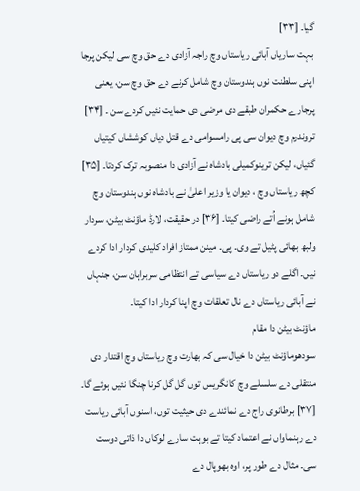گیا۔ [۳۳]
بہت ساریاں آبائی ریاستاں وچ راجہ آزادی دے حق وچ سی لیکن پرجا اپنی سلطنت نوں ہندوستان وچ شامل کرنے دے حق وچ سن، یعنی پرجارے حکمران طبقے دی مرضی دی حمایت نئيں کردے سن ۔ [۳۴] تروندرم وچ دیوان سی پی رامسوامی دے قتل دیاں کوششاں کيتیاں گئیاں، لیکن ترینوکمیلی بادشاہ نے آزادی دا منصوبہ ترک کردتا۔ [۳۵] کچھ ریاستاں وچ ، دیوان یا وزیر اعلیٰ نے بادشاہ نوں ہندوستان وچ شامل ہونے اُتے راضی کيتا۔ [۳۶] در حقیقت، لارڈ ماؤنٹ بیٹن، سردار ولبھ بھائی پٹیل تے وی۔ پی۔ مینن ممتاز افراد کلیدی کردار ادا کردے نيں۔ اگلے دو ریاستاں دے سیاسی تے انتظامی سربراہان سن، جنہاں نے آبائی ریاستاں دے نال تعلقات وچ اپنا کردار ادا کيتا۔
ماؤنٹ بیٹن دا مقام
سودھوماؤنٹ بیٹن دا خیال سی کہ بھارت وچ ریاستاں وچ اقتدار دی منتقلی دے سلسلے وچ کانگریس توں گل گل کرنا چنگا نئيں ہوئے گا۔ [۳۷] برطانوی راج دے نمائندے دی حیثیت توں، اسنوں آبائی ریاست دے رہنماواں نے اعتماد کيتا تے بوہت سارے لوکاں دا ذاتی دوست سی۔ مثال دے طور پر، اوہ بھوپال دے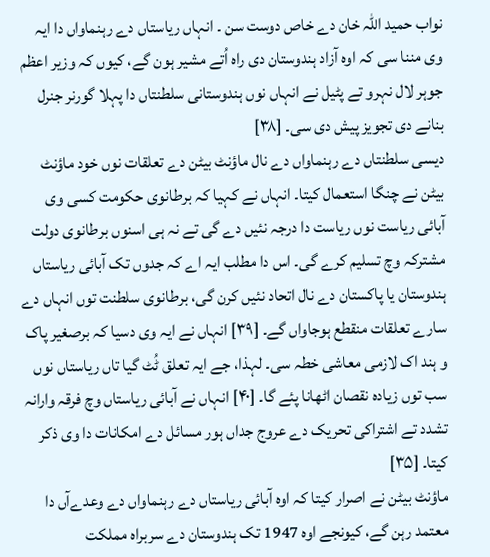نواب حمید اللہ خان دے خاص دوست سن ۔ انہاں ریاستاں دے رہنماواں دا ایہ وی مننا سی کہ اوہ آزاد ہندوستان دی راہ اُتے مشیر ہون گے، کیوں کہ وزیر اعظم جوہر لال نہرو تے پٹیل نے انہاں نوں ہندوستانی سلطنتاں دا پہلا گورنر جنرل بنانے دی تجویز پیش دی سی۔ [۳۸]
دیسی سلطنتاں دے رہنماواں دے نال ماؤنٹ بیٹن دے تعلقات نوں خود ماؤنٹ بیٹن نے چنگا استعمال کيتا۔ انہاں نے کہیا کہ برطانوی حکومت کسی وی آبائی ریاست نوں ریاست دا درجہ نئيں دے گی تے نہ ہی اسنوں برطانوی دولت مشترکہ وچ تسلیم کرے گی۔ اس دا مطلب ایہ اے کہ جدوں تک آبائی ریاستاں ہندوستان یا پاکستان دے نال اتحاد نئيں کرن گی، برطانوی سلطنت توں انہاں دے سارے تعلقات منقطع ہوجاواں گے۔ [۳۹] انہاں نے ایہ وی دسیا کہ برصغیر پاک و ہند اک لازمی معاشی خطہ سی۔ لہذا، جے ایہ تعلق ٹُٹ گیا تاں ریاستاں نوں سب توں زیادہ نقصان اٹھانا پئے گا۔ [۴۰] انہاں نے آبائی ریاستاں وچ فرقہ وارانہ تشدد تے اشتراکی تحریک دے عروج جداں ہور مسائل دے امکانات دا وی ذکر کيتا۔ [۳۵]
ماؤنٹ بیٹن نے اصرار کيتا کہ اوہ آبائی ریاستاں دے رہنماواں دے وعدےآں دا معتمد رہن گے، کیونجے اوہ 1947 تک ہندوستان دے سربراہ مملکت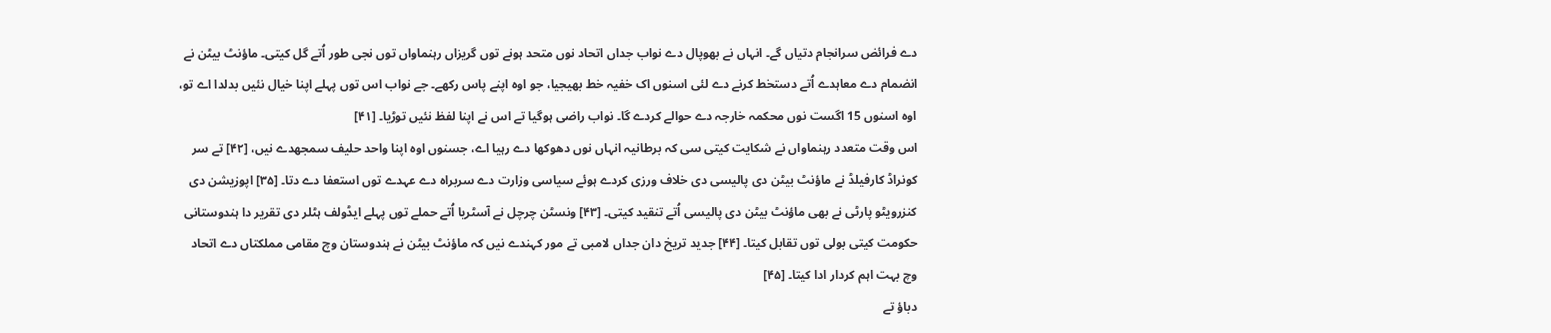دے فرائض سرانجام دتیاں گے۔ انہاں نے بھوپال دے نواب جداں اتحاد نوں متحد ہونے توں گریزاں رہنماواں توں نجی طور اُتے گل کيتی۔ ماؤنٹ بیٹن نے انضمام دے معاہدے اُتے دستخط کرنے دے لئی اسنوں اک خفیہ خط بھیجیا، جو اوہ اپنے پاس رکھے۔ جے نواب اس توں پہلے اپنا خیال نئيں بدلدا اے تو، اوہ اسنوں 15 اگست نوں محکمہ خارجہ دے حوالے کردے گا۔ نواب راضی ہوگیا تے اس نے اپنا لفظ نئيں توڑیا۔ [۴۱]
اس وقت متعدد رہنماواں نے شکایت کيتی سی کہ برطانیہ انہاں نوں دھوکھا دے رہیا اے، جسنوں اوہ اپنا واحد حلیف سمجھدے نيں، [۴۲] تے سر کونراڈ کارفیلڈ نے ماؤنٹ بیٹن دی پالیسی دی خلاف ورزی کردے ہوئے سیاسی وزارت دے سربراہ دے عہدے توں استعفا دے دتا۔ [۳۵] اپوزیشن دی کنزرویٹو پارٹی نے بھی ماؤنٹ بیٹن دی پالیسی اُتے تنقید کيتی۔ [۴۳] ونسٹن چرچل نے آسٹریا اُتے حملے توں پہلے ایڈولف ہٹلر دی تقریر دا ہندوستانی حکومت کیتی بولی توں تقابل کيتا۔ [۴۴] جدید تریخ دان جداں لامبی تے مور کہندے نيں کہ ماؤنٹ بیٹن نے ہندوستان وچ مقامی مملکتاں دے اتحاد وچ بہت اہم کردار ادا کيتا۔ [۴۵]
دباؤ تے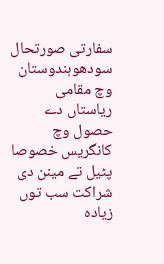سفارتی صورتحال
سودھوہندوستان وچ مقامی ریاستاں دے حصول وچ کانگریس خصوصا پٹیل تے مینن دی شراکت سب توں زیادہ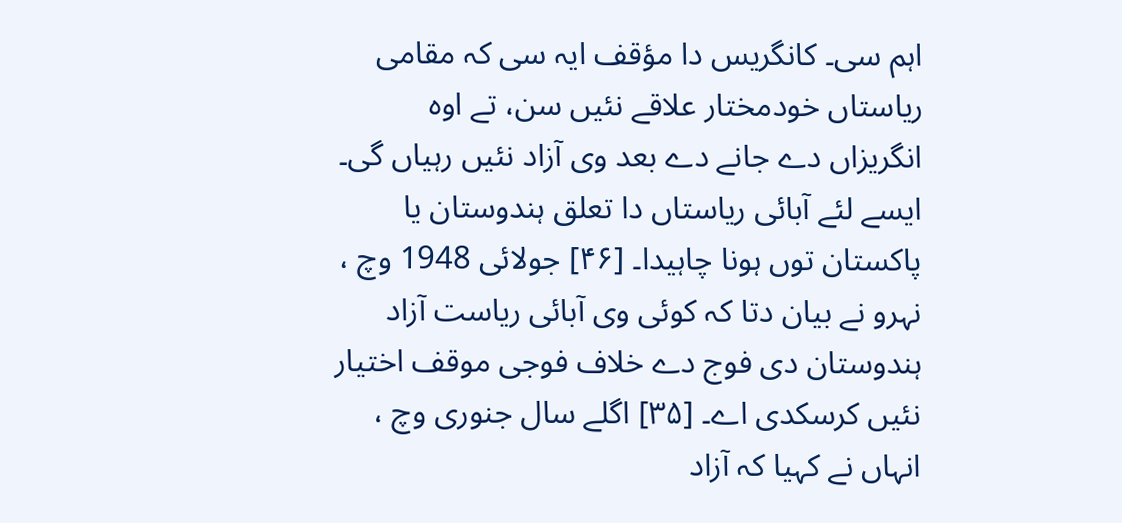اہم سی۔ کانگریس دا مؤقف ایہ سی کہ مقامی ریاستاں خودمختار علاقے نئيں سن، تے اوہ انگریزاں دے جانے دے بعد وی آزاد نئيں رہیاں گی۔ ايسے لئے آبائی ریاستاں دا تعلق ہندوستان یا پاکستان توں ہونا چاہیدا۔ [۴۶] جولائی 1948 وچ ، نہرو نے بیان دتا کہ کوئی وی آبائی ریاست آزاد ہندوستان دی فوج دے خلاف فوجی موقف اختیار نئيں کرسکدی اے۔ [۳۵] اگلے سال جنوری وچ ، انہاں نے کہیا کہ آزاد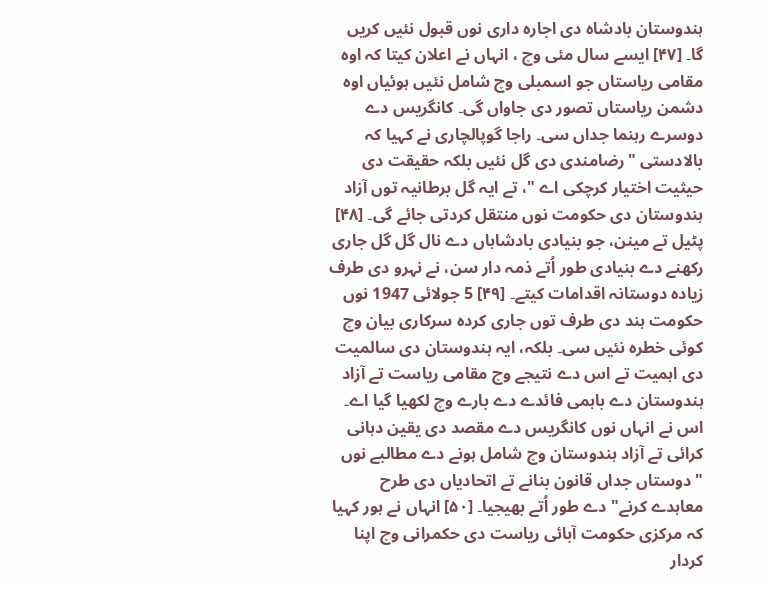ہندوستان بادشاہ دی اجارہ داری نوں قبول نئيں کريں گا۔ [۴۷] ايسے سال مئی وچ ، انہاں نے اعلان کيتا کہ اوہ مقامی ریاستاں جو اسمبلی وچ شامل نئيں ہوئیاں اوہ دشمن ریاستاں تصور دی جاواں گی۔ کانگریس دے دوسرے رہنما جداں سی۔ راجا گوپالچاری نے کہیا کہ بالادستی "رضامندی دی گل نئيں بلکہ حقیقت دی حیثیت اختیار کرچکی اے "، تے ایہ گل برطانیہ توں آزاد ہندوستان دی حکومت نوں منتقل کردتی جائے گی۔ [۴۸]
پٹیل تے مینن، جو بنیادی بادشاہاں دے نال گل گل جاری رکھنے دے بنیادی طور اُتے ذمہ دار سن، نے نہرو دی طرف زیادہ دوستانہ اقدامات کیتے۔ [۴۹] 5 جولائی 1947 نوں حکومت ہند دی طرف توں جاری کردہ سرکاری بیان وچ کوئی خطرہ نئيں سی۔ بلکہ، ایہ ہندوستان دی سالمیت دی اہمیت تے اس دے نتیجے وچ مقامی ریاست تے آزاد ہندوستان دے باہمی فائدے دے بارے وچ لکھیا گیا اے۔ اس نے انہاں نوں کانگریس دے مقصد دی یقین دہانی کرائی تے آزاد ہندوستان وچ شامل ہونے دے مطالبے نوں "دوستاں جداں قانون بنانے تے اتحادیاں دی طرح معاہدے کرنے" دے طور اُتے بھیجیا۔ [۵۰] انہاں نے ہور کہیا کہ مرکزی حکومت آبائی ریاست دی حکمرانی وچ اپنا کردار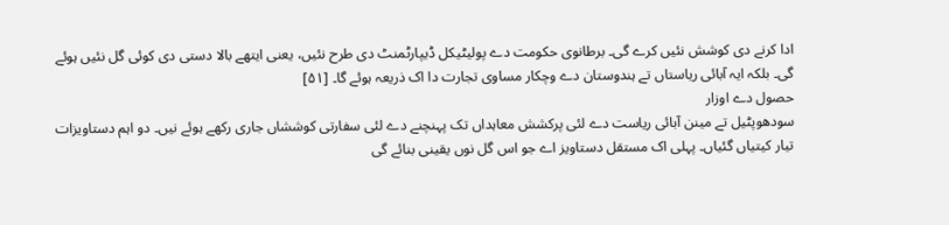ادا کرنے دی کوشش نئيں کرے گی۔ برطانوی حکومت دے پولیٹیکل ڈیپارٹمنٹ دی طرح نئيں، یعنی ایتھے بالا دستی دی کوئی گل نئيں ہوئے گی۔ بلکہ ایہ آبائی ریاستاں تے ہندوستان دے وچکار مساوی تجارت دا اک ذریعہ ہوئے گا۔ [۵۱]
حصول دے اوزار
سودھوپٹیل تے مینن آبائی ریاست دے لئی پرکشش معاہداں تک پہنچنے دے لئی سفارتی کوششاں جاری رکھے ہوئے نيں۔ دو اہم دستاویزات تیار کيتیاں گئیاں۔ پہلی اک مستقل دستاویز اے جو اس گل نوں یقینی بنائے گی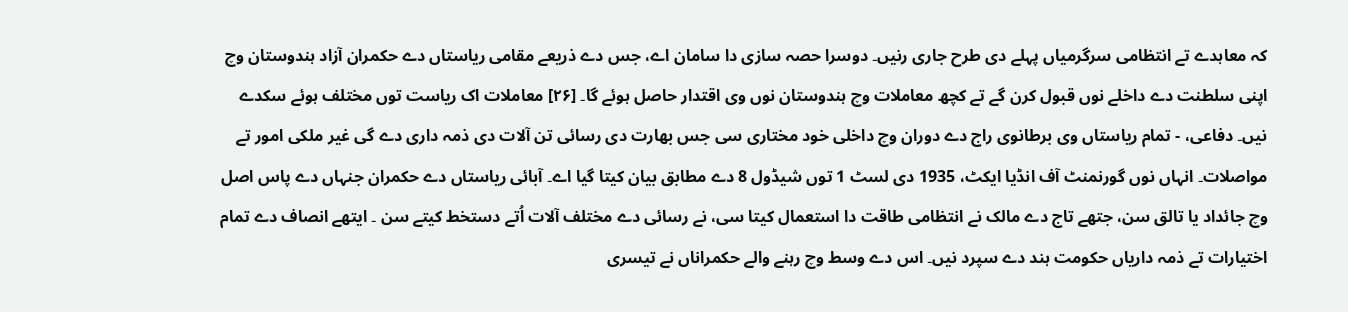کہ معاہدے تے انتظامی سرگرمیاں پہلے دی طرح جاری رنيں۔ دوسرا حصہ سازی دا سامان اے، جس دے ذریعے مقامی ریاستاں دے حکمران آزاد ہندوستان وچ اپنی سلطنت دے داخلے نوں قبول کرن گے تے کچھ معاملات وچ ہندوستان نوں وی اقتدار حاصل ہوئے گا۔ [۲۶] معاملات اک ریاست توں مختلف ہوئے سکدے نيں۔ دفاعی، - تمام ریاستاں وی برطانوی راج دے دوران وچ داخلی خود مختاری سی جس بھارت دی رسائی تن آلات دی ذمہ داری دے گی غیر ملکی امور تے مواصلات۔ انہاں نوں گورنمنٹ آف انڈیا ایکٹ، 1935 دی لسٹ 1 توں شیڈول 8 دے مطابق بیان کيتا گیا اے۔ آبائی ریاستاں دے حکمران جنہاں دے پاس اصل وچ جائداد یا تالق سن، جتھے تاج دے مالک نے انتظامی طاقت دا استعمال کيتا سی، نے رسائی دے مختلف آلات اُتے دستخط کیتے سن ۔ ایتھے انصاف دے تمام اختیارات تے ذمہ داریاں حکومت ہند دے سپرد نيں۔ اس دے وسط وچ رہنے والے حکمراناں نے تیسری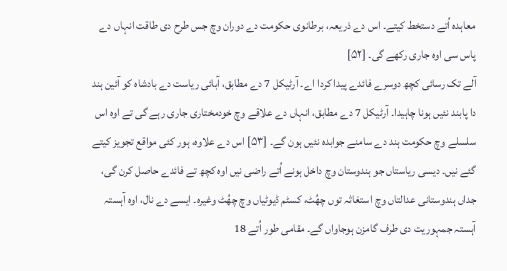معاہدہ اُتے دستخط کیتے۔ اس دے ذریعہ، برطانوی حکومت دے دوران وچ جس طرح دی طاقت انہاں دے پاس سی اوہ جاری رکھے گی۔ [۵۲]
آلے تک رسائی کچھ دوسرے فائدے پیدا کردا اے۔ آرٹیکل 7 دے مطابق، آبائی ریاست دے بادشاہ کو آئین ہند دا پابند نئيں ہونا چاہیدا۔ آرٹیکل 7 دے مطابق، انہاں دے علاقے وچ خودمختاری جاری رہے گی تے اوہ اس سلسلے وچ حکومت ہند دے سامنے جوابدہ نئيں ہون گے۔ [۵۳] اس دے علاوہ، ہور کئی مواقع تجویز کیتے گئے نيں۔ دیسی ریاستاں جو ہندوستان وچ داخل ہونے اُتے راضی نيں اوہ کچھ تے فائدے حاصل کرن گی، جداں ہندوستانی عدالتاں وچ استغاثہ توں چھُٹ، کسٹم ڈیوٹیاں وچ چھُٹ وغیرہ۔ ايسے دے نال، اوہ آہستہ آہستہ جمہوریت دی طرف گامزن ہوجاواں گے۔ مقامی طور اُتے 18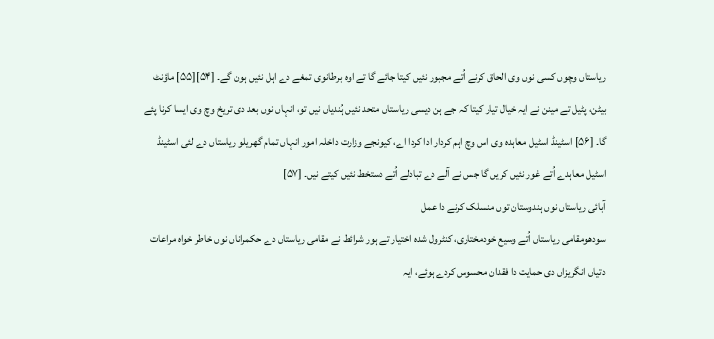ریاستاں وچوں کسی نوں وی الحاق کرنے اُتے مجبور نئيں کيتا جائے گا تے اوہ برطانوی تمغے دے اہل نئيں ہون گے۔ [۵۴][۵۵] ماؤنٹ بیٹن، پٹیل تے مینن نے ایہ خیال تیار کيتا کہ جے ہن دیسی ریاستاں متحد نئيں ہُندیاں نيں تو، انہاں نوں بعد دی تریخ وچ وی ایسا کرنا پئے گا۔ [۵۶] اسٹینڈ اسٹیل معاہدہ وی اس وچ اہم کردار ادا کردا اے، کیونجے وزارت داخلہ امور انہاں تمام گھریلو ریاستاں دے لئی اسٹینڈ اسٹیل معاہدے اُتے غور نئيں کريں گا جس نے آلے دے تبادلے اُتے دستخط نئيں کیتے نيں۔ [۵۷]
آبائی ریاستاں نوں ہندوستان توں منسلک کرنے دا عمل
سودھومقامی ریاستاں اُتے وسیع خودمختاری، کنٹرول شدہ اختیار تے ہور شرائط نے مقامی ریاستاں دے حکمراناں نوں خاطر خواہ مراعات دتیاں انگریزاں دی حمایت دا فقدان محسوس کردے ہوئے، ایہ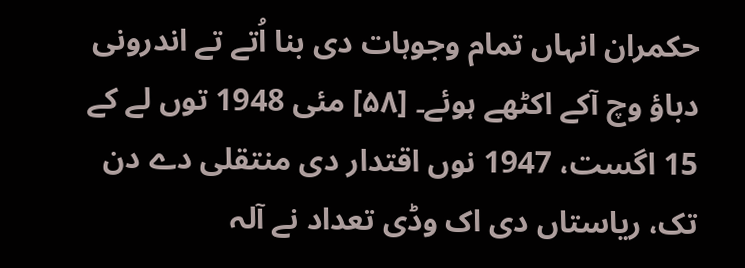حکمران انہاں تمام وجوہات دی بنا اُتے تے اندرونی دباؤ وچ آکے اکٹھے ہوئے۔ [۵۸] مئی 1948 توں لے کے 15 اگست، 1947 نوں اقتدار دی منتقلی دے دن تک، ریاستاں دی اک وڈی تعداد نے آلہ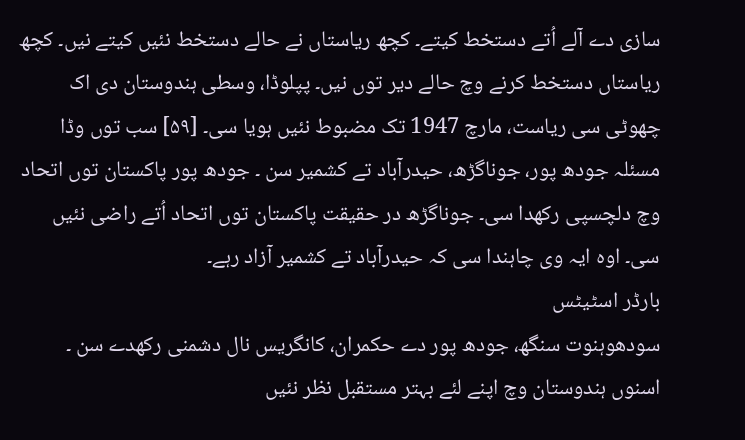سازی دے آلے اُتے دستخط کیتے۔ کچھ ریاستاں نے حالے دستخط نئيں کیتے نيں۔ کچھ ریاستاں دستخط کرنے وچ حالے دیر توں نيں۔ پپلوڈا، وسطی ہندوستان دی اک چھوٹی سی ریاست، مارچ 1947 تک مضبوط نئيں ہويا سی۔ [۵۹] سب توں وڈا مسئلہ جودھ پور، جوناگڑھ، حیدرآباد تے کشمیر سن ۔ جودھ پور پاکستان توں اتحاد وچ دلچسپی رکھدا سی۔ جوناگڑھ در حقیقت پاکستان توں اتحاد اُتے راضی نئيں سی۔ اوہ ایہ وی چاہندا سی کہ حیدرآباد تے کشمیر آزاد رہے۔
بارڈر اسٹیٹس
سودھوہنوت سنگھ، جودھ پور دے حکمران، کانگریس نال دشمنی رکھدے سن ۔ اسنوں ہندوستان وچ اپنے لئے بہتر مستقبل نظر نئيں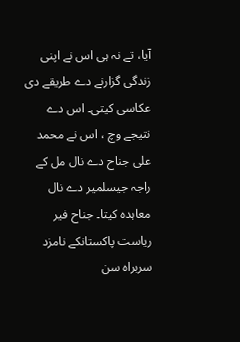آیا، تے نہ ہی اس نے اپنی زندگی گزارنے دے طریقے دی عکاسی کيتی۔ اس دے نتیجے وچ ، اس نے محمد علی جناح دے نال مل کے راجہ جیسلمیر دے نال معاہدہ کيتا۔ جناح فیر ریاست پاکستانکے نامزد سربراہ سن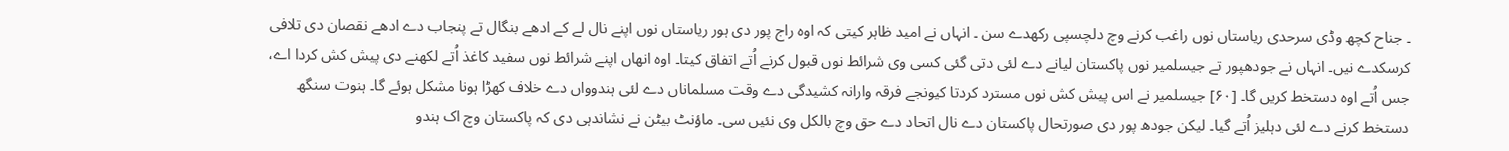۔ جناح کچھ وڈی سرحدی ریاستاں نوں راغب کرنے وچ دلچسپی رکھدے سن ۔ انہاں نے امید ظاہر کیتی کہ اوہ راج پور دی ہور ریاستاں نوں اپنے نال لے کے ادھے بنگال تے پنجاب دے ادھے نقصان دی تلافی کرسکدے نيں۔ انہاں نے جودھپور تے جیسلمیر نوں پاکستان لیانے دے لئی دتی گئی کسی وی شرائط نوں قبول کرنے اُتے اتفاق کيتا۔ اوہ انھاں اپنے شرائط نوں سفید کاغذ اُتے لکھنے دی پیش کش کردا اے، جس اُتے اوہ دستخط کريں گا۔ [۶۰] جیسلمیر نے اس پیش کش نوں مسترد کردتا کیونجے فرقہ وارانہ کشیدگی دے وقت مسلماناں دے لئی ہندوواں دے خلاف کھڑا ہونا مشکل ہوئے گا۔ ہنوت سنگھ دستخط کرنے دے لئی دہلیز اُتے گیا۔ لیکن جودھ پور دی صورتحال پاکستان دے نال اتحاد دے حق وچ بالکل وی نئيں سی۔ ماؤنٹ بیٹن نے نشاندہی دی کہ پاکستان وچ اک ہندو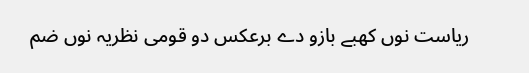ریاست نوں کھبے بازو دے برعکس دو قومی نظریہ نوں ضم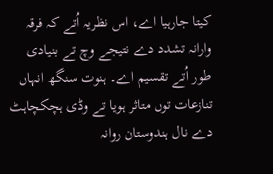کيتا جارہیا اے، اس نظریہ اُتے کہ فرقہ وارانہ تشدد دے نتیجے وچ تے بنیادی طور اُتے تقسیم اے۔ ہنوت سنگھ انہاں تنازعات توں متاثر ہويا تے وڈی ہچکچاہٹ دے نال ہندوستان روانہ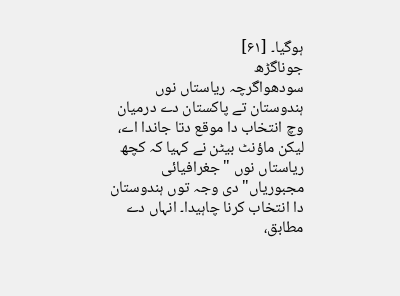ہوگیا۔ [۶۱]
جوناگڑھ
سودھواگرچہ ریاستاں نوں ہندوستان تے پاکستان دے درمیان وچ انتخاب دا موقع دتا جاندا اے، لیکن ماؤنٹ بیٹن نے کہیا کہ کچھ ریاستاں نوں "جغرافیائی مجبوریاں" دی وجہ توں ہندوستان دا انتخاب کرنا چاہیدا۔ انہاں دے مطابق،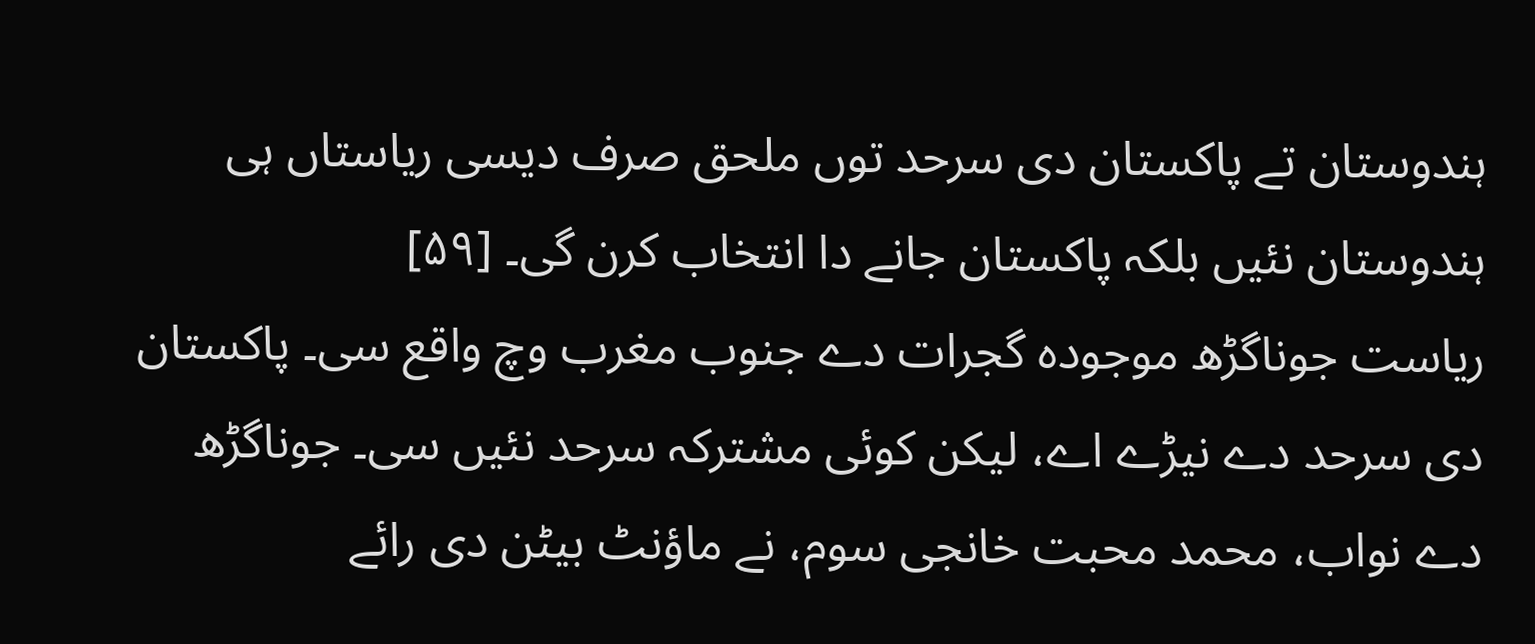ہندوستان تے پاکستان دی سرحد توں ملحق صرف دیسی ریاستاں ہی ہندوستان نئيں بلکہ پاکستان جانے دا انتخاب کرن گی۔ [۵۹]
ریاست جوناگڑھ موجودہ گجرات دے جنوب مغرب وچ واقع سی۔ پاکستان دی سرحد دے نیڑے اے، لیکن کوئی مشترکہ سرحد نئيں سی۔ جوناگڑھ دے نواب، محمد محبت خانجی سوم، نے ماؤنٹ بیٹن دی رائے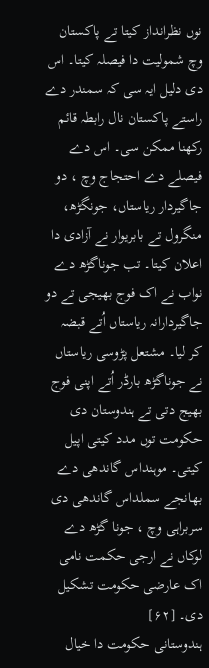نوں نظرانداز کيتا تے پاکستان وچ شمولیت دا فیصلہ کيتا۔ اس دی دلیل ایہ سی کہ سمندر دے راستے پاکستان نال رابطہ قائم رکھنا ممکن سی۔ اس دے فیصلے دے احتجاج وچ ، دو جاگیردار ریاستاں، جونگڑھ، منگرول تے بابریوار نے آزادی دا اعلان کيتا۔ تب جوناگڑھ دے نواب نے اک فوج بھیجی تے دو جاگیردارانہ ریاستاں اُتے قبضہ کر ليا۔ مشتعل پڑوسی ریاستاں نے جوناگڑھ بارڈر اُتے اپنی فوج بھیج دتی تے ہندوستان دی حکومت توں مدد کيتی اپیل کيتی۔ موہنداس گاندھی دے بھانجے سملداس گاندھی دی سربراہی وچ ، جونا گڑھ دے لوکاں نے ارجی حکمت نامی اک عارضی حکومت تشکیل دی۔ [۶۲]
ہندوستانی حکومت دا خیال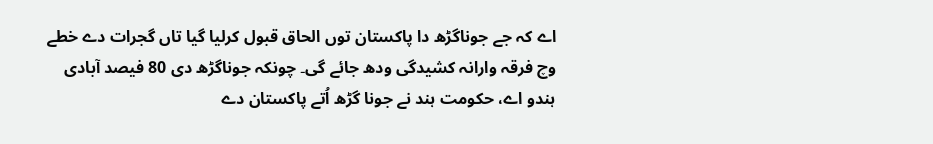اے کہ جے جوناگڑھ دا پاکستان توں الحاق قبول کرلیا گیا تاں گجرات دے خطے وچ فرقہ وارانہ کشیدگی ودھ جائے گی۔ چونکہ جوناگڑھ دی 80 فیصد آبادی ہندو اے، حکومت ہند نے جونا گڑھ اُتے پاکستان دے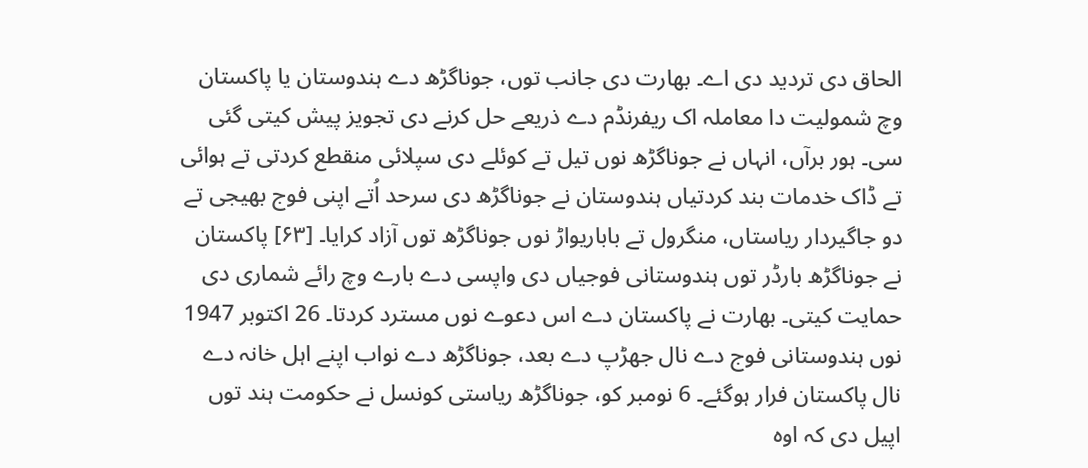الحاق دی تردید دی اے۔ بھارت دی جانب توں، جوناگڑھ دے ہندوستان یا پاکستان وچ شمولیت دا معاملہ اک ریفرنڈم دے ذریعے حل کرنے دی تجویز پیش کيتی گئی سی۔ ہور برآں، انہاں نے جوناگڑھ نوں تیل تے کوئلے دی سپلائی منقطع کردتی تے ہوائی تے ڈاک خدمات بند کردتیاں ہندوستان نے جوناگڑھ دی سرحد اُتے اپنی فوج بھیجی تے دو جاگیردار ریاستاں، منگرول تے باباریواڑ نوں جوناگڑھ توں آزاد کرایا۔ [۶۳] پاکستان نے جوناگڑھ بارڈر توں ہندوستانی فوجیاں دی واپسی دے بارے وچ رائے شماری دی حمایت کيتی۔ بھارت نے پاکستان دے اس دعوے نوں مسترد کردتا۔ 26 اکتوبر 1947 نوں ہندوستانی فوج دے نال جھڑپ دے بعد، جوناگڑھ دے نواب اپنے اہل خانہ دے نال پاکستان فرار ہوگئے۔ 6 نومبر کو، جوناگڑھ ریاستی کونسل نے حکومت ہند توں اپیل دی کہ اوہ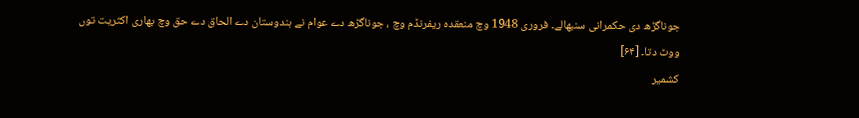جوناگڑھ دی حکمرانی سنبھالے۔ فروری 1948 وچ منعقدہ ریفرنڈم وچ ، جوناگڑھ دے عوام نے ہندوستان دے الحاق دے حق وچ بھاری اکثریت توں ووٹ دتا۔ [۶۴]
کشمیر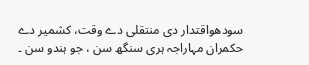سودھواقتدار دی منتقلی دے وقت، کشمیر دے حکمران مہاراجہ ہری سنگھ سن ، جو ہندو سن ۔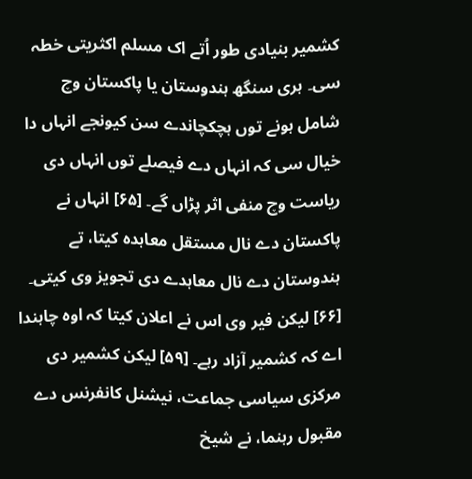کشمیر بنیادی طور اُتے اک مسلم اکثریتی خطہ سی۔ ہری سنگھ ہندوستان یا پاکستان وچ شامل ہونے توں ہچکچاندے سن کیونجے انہاں دا خیال سی کہ انہاں دے فیصلے توں انہاں دی ریاست وچ منفی اثر پڑاں گے۔ [۶۵] انہاں نے پاکستان دے نال مستقل معاہدہ کيتا، تے ہندوستان دے نال معاہدے دی تجویز وی کيتی۔ [۶۶] لیکن فیر وی اس نے اعلان کيتا کہ اوہ چاہندا اے کہ کشمیر آزاد رہے۔ [۵۹] لیکن کشمیر دی مرکزی سیاسی جماعت، نیشنل کانفرنس دے مقبول رہنما، نے شیخ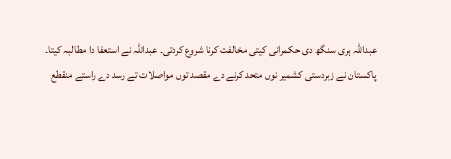عبداللہ ہری سنگھ دی حکمرانی کيتی مخالفت کرنا شروع کردتی۔ عبداللہ نے استعفا دا مطالبہ کيتا۔
پاکستان نے زبردستی کشمیر نوں متحد کرنے دے مقصد توں مواصلات تے رسد دے راستے منقطع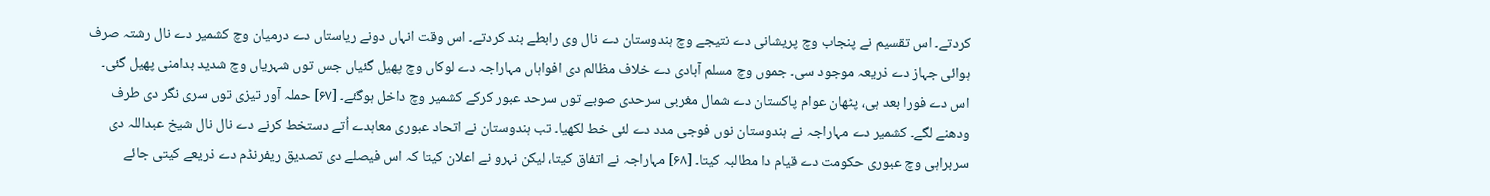کردتے۔ اس تقسیم نے پنجاب وچ پریشانی دے نتیجے وچ ہندوستان دے نال وی رابطے بند کردتے۔ اس وقت انہاں دونے ریاستاں دے درمیان وچ کشمیر دے نال رشتہ صرف ہوائی جہاز دے ذریعہ موجود سی۔ جموں وچ مسلم آبادی دے خلاف مظالم دی افواہاں مہاراجہ دے لوکاں وچ پھیل گئياں جس توں شہریاں وچ شدید بدامنی پھیل گئی۔ اس دے فورا بعد ہی، پٹھان عوام پاکستان دے شمال مغربی سرحدی صوبے توں سرحد عبور کرکے کشمیر وچ داخل ہوگئے۔ [۶۷] حملہ آور تیزی توں سری نگر دی طرف ودھنے لگے۔ کشمیر دے مہاراجہ نے ہندوستان نوں فوجی مدد دے لئی خط لکھیا۔ تب ہندوستان نے اتحاد عبوری معاہدے اُتے دستخط کرنے دے نال نال شیخ عبداللہ دی سربراہی وچ عبوری حکومت دے قیام دا مطالبہ کيتا۔ [۶۸] مہاراجہ نے اتفاق کيتا، لیکن نہرو نے اعلان کيتا کہ اس فیصلے دی تصدیق ریفرنڈم دے ذریعے کيتی جائے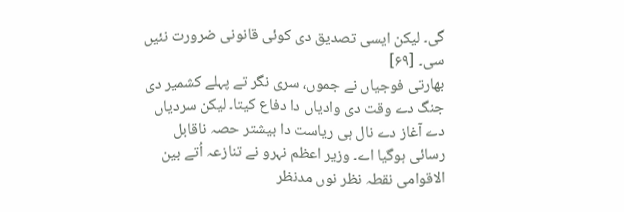گی۔ لیکن ایسی تصدیق دی کوئی قانونی ضرورت نئيں سی۔ [۶۹]
بھارتی فوجیاں نے جموں، سری نگر تے پہلے کشمیر دی جنگ دے وقت دی وادیاں دا دفاع کيتا۔ لیکن سردیاں دے آغاز دے نال ہی ریاست دا بیشتر حصہ ناقابل رسائی ہوگیا اے۔ وزیر اعظم نہرو نے تنازعہ اُتے بین الاقوامی نقطہ نظر نوں مدنظر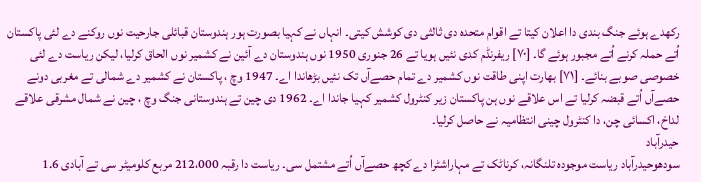رکھدے ہوئے جنگ بندی دا اعلان کيتا تے اقوام متحدہ دی ثالثی دی کوشش کيتی۔ انہاں نے کہیا بصورت ہور ہندوستان قبائلی جارحیت نوں روکنے دے لئی پاکستان اُتے حملہ کرنے اُتے مجبور ہوئے گا۔ [۷۰] ریفرنڈم کدی نئيں ہويا تے 26 جنوری 1950 نوں ہندوستان دے آئین نے کشمیر نوں الحاق کرلیا، لیکن ریاست دے لئی خصوصی صوبے بنائے۔ [۷۱] بھارت اپنی طاقت نوں کشمیر دے تمام حصےآں تک نئيں بڑھاندا اے۔ 1947 وچ ، پاکستان نے کشمیر دے شمالی تے مغربی دونے حصےآں اُتے قبضہ کرلیا تے اس علاقے نوں ہن پاکستان زیر کنٹرول کشمیر کہیا جاندا اے۔ 1962 دی چین تے ہندوستانی جنگ وچ ، چین نے شمال مشرقی علاقے لداخ، اکسائی چن، دا کنٹرول چینی انتظامیہ نے حاصل کرلیا۔
حیدرآباد
سودھوحیدرآباد ریاست موجودہ تلنگانہ، کرناٹک تے مہاراشٹرا دے کچھ حصےآں اُتے مشتمل سی۔ ریاست دا رقبہ 212،000 مربع کلومیٹر سی تے آبادی 1.6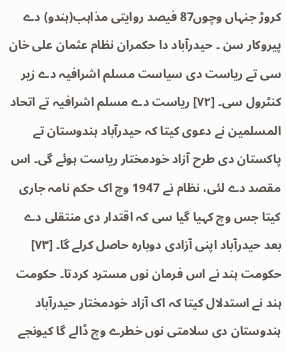کروڑ جنہاں وچوں87 فیصد روايتی مذاہب(ہندو) دے پیروکار سن ۔ حیدرآباد دا حکمران نظام عثمان علی خان سی تے ریاست دی سیاست مسلم اشرافیہ دے زیر کنٹرول سی۔ [۷۲] ریاست دے مسلم اشرافیہ تے اتحاد المسلمین نے دعوی کيتا کہ حیدرآباد ہندوستان تے پاکستان دی طرح آزاد خودمختار ریاست ہوئے گی۔ اس مقصد دے لئی، نظام نے 1947 وچ اک حکم نامہ جاری کيتا جس وچ کہیا گیا سی کہ اقتدار دی منتقلی دے بعد حیدرآباد اپنی آزادی دوبارہ حاصل کرلے گا۔ [۷۳] حکومت ہند نے اس فرمان نوں مسترد کردتا۔ حکومت ہند نے استدلال کيتا کہ اک آزاد خودمختار حیدرآباد ہندوستان دی سلامتی نوں خطرے وچ ڈالے گا کیونجے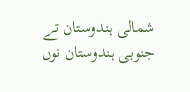شمالی ہندوستان تے جنوبی ہندوستان نوں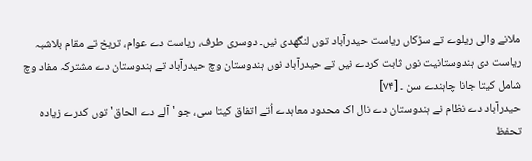ملانے والی ریلوے تے سڑکاں ریاست حیدرآباد توں لنگھدی نيں۔ دوسری طرف، ریاست دے عوام، تریخ تے مقام بلاشبہ ریاست دی ہندوستانیت نوں ثابت کردے نيں تے حیدرآباد نوں ہندوستان وچ حیدرآباد تے ہندوستان دے مشترکہ مفاد وچ شامل کيتا جانا چاہندے سن ۔ [۷۴]
حیدرآباد دے نظام نے ہندوستان دے نال اک محدود معاہدے اُتے اتفاق کيتا سی، جو 'آلے دے الحاق' توں کدرے زیادہ تحفظ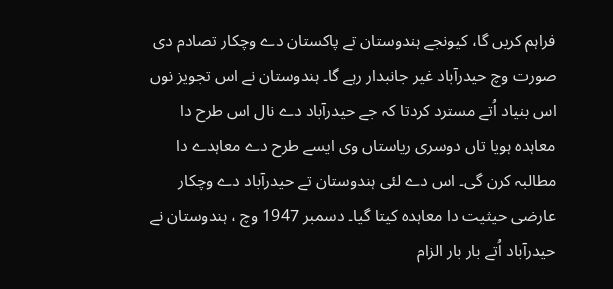فراہم کريں گا، کیونجے ہندوستان تے پاکستان دے وچکار تصادم دی صورت وچ حیدرآباد غیر جانبدار رہے گا۔ ہندوستان نے اس تجویز نوں اس بنیاد اُتے مسترد کردتا کہ جے حیدرآباد دے نال اس طرح دا معاہدہ ہويا تاں دوسری ریاستاں وی ايسے طرح دے معاہدے دا مطالبہ کرن گی۔ اس دے لئی ہندوستان تے حیدرآباد دے وچکار عارضی حیثیت دا معاہدہ کيتا گیا۔ دسمبر 1947 وچ ، ہندوستان نے حیدرآباد اُتے بار بار الزام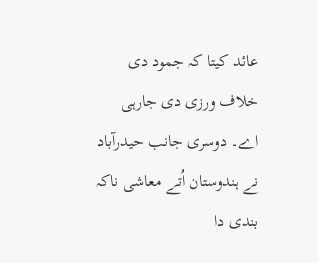عائد کيتا کہ جمود دی خلاف ورزی دی جارہی اے۔ دوسری جانب حیدرآباد نے ہندوستان اُتے معاشی ناکہ بندی دا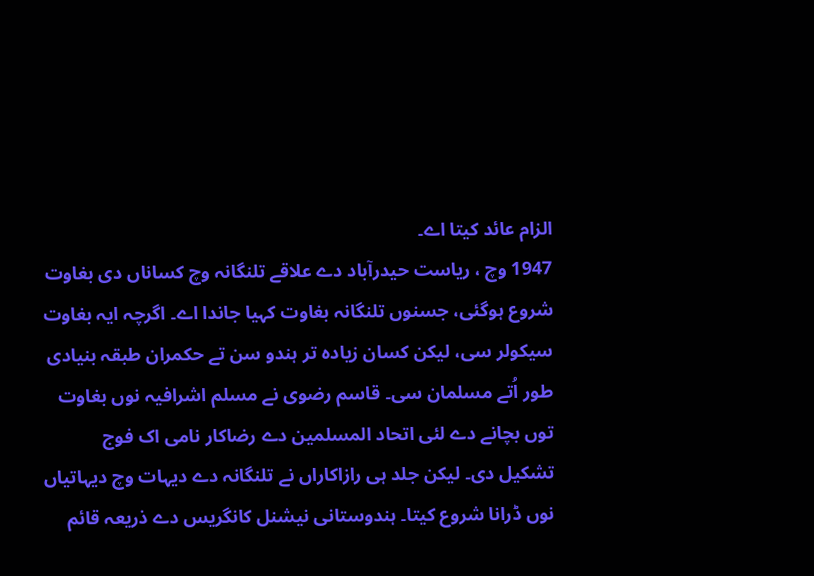الزام عائد کيتا اے۔
1947 وچ ، ریاست حیدرآباد دے علاقے تلنگانہ وچ کساناں دی بغاوت شروع ہوگئی، جسنوں تلنگانہ بغاوت کہیا جاندا اے۔ اگرچہ ایہ بغاوت سیکولر سی، لیکن کسان زیادہ تر ہندو سن تے حکمران طبقہ بنیادی طور اُتے مسلمان سی۔ قاسم رضوی نے مسلم اشرافیہ نوں بغاوت توں بچانے دے لئی اتحاد المسلمین دے رضاکار نامی اک فوج تشکیل دی۔ لیکن جلد ہی رازاکاراں نے تلنگانہ دے دیہات وچ دیہاتیاں نوں ڈرانا شروع کيتا۔ ہندوستانی نیشنل کانگریس دے ذریعہ قائم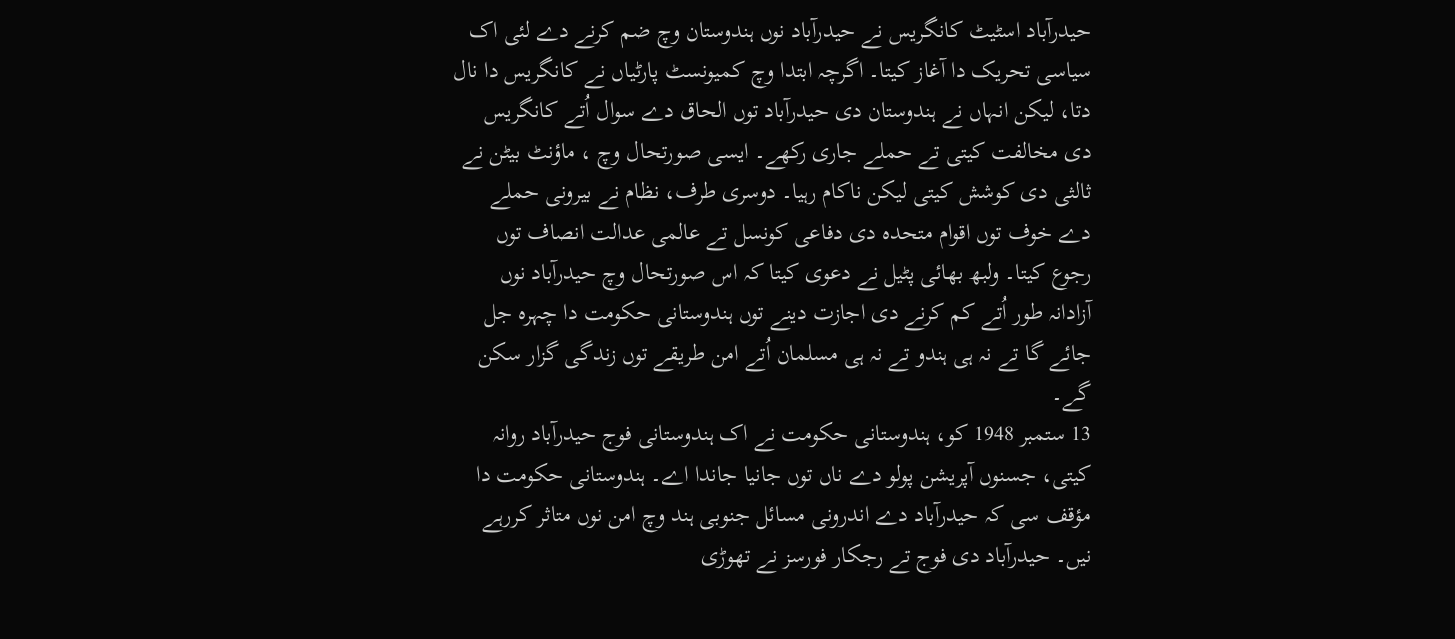حیدرآباد اسٹیٹ کانگریس نے حیدرآباد نوں ہندوستان وچ ضم کرنے دے لئی اک سیاسی تحریک دا آغاز کيتا۔ اگرچہ ابتدا وچ کمیونسٹ پارٹیاں نے کانگریس دا نال دتا، لیکن انہاں نے ہندوستان دی حیدرآباد توں الحاق دے سوال اُتے کانگریس دی مخالفت کيتی تے حملے جاری رکھے۔ ایسی صورتحال وچ ، ماؤنٹ بیٹن نے ثالثی دی کوشش کيتی لیکن ناکام رہیا۔ دوسری طرف، نظام نے بیرونی حملے دے خوف توں اقوام متحدہ دی دفاعی کونسل تے عالمی عدالت انصاف توں رجوع کيتا۔ ولبھ بھائی پٹیل نے دعوی کيتا کہ اس صورتحال وچ حیدرآباد نوں آزادانہ طور اُتے کم کرنے دی اجازت دینے توں ہندوستانی حکومت دا چہرہ جل جائے گا تے نہ ہی ہندو تے نہ ہی مسلمان اُتے امن طریقے توں زندگی گزار سکن گے۔
13 ستمبر 1948 کو، ہندوستانی حکومت نے اک ہندوستانی فوج حیدرآباد روانہ کيتی، جسنوں آپریشن پولو دے ناں توں جانیا جاندا اے۔ ہندوستانی حکومت دا مؤقف سی کہ حیدرآباد دے اندرونی مسائل جنوبی ہند وچ امن نوں متاثر کررہے نيں۔ حیدرآباد دی فوج تے رجکار فورسز نے تھوڑی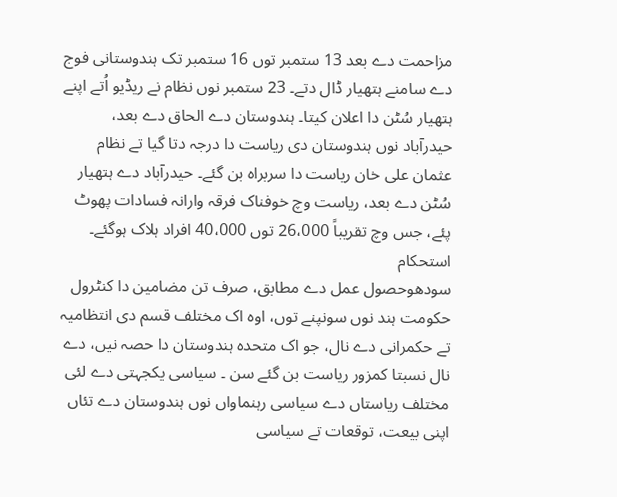مزاحمت دے بعد 13 ستمبر توں 16 ستمبر تک ہندوستانی فوج دے سامنے ہتھیار ڈال دتے۔ 23 ستمبر نوں نظام نے ریڈیو اُتے اپنے ہتھیار سُٹن دا اعلان کيتا۔ ہندوستان دے الحاق دے بعد، حیدرآباد نوں ہندوستان دی ریاست دا درجہ دتا گیا تے نظام عثمان علی خان ریاست دا سربراہ بن گئے۔ حیدرآباد دے ہتھیار سُٹن دے بعد، ریاست وچ خوفناک فرقہ وارانہ فسادات پھوٹ پئے، جس وچ تقریباً 26،000 توں 40،000 افراد ہلاک ہوگئے۔
استحکام
سودھوحصول عمل دے مطابق، صرف تن مضامین دا کنٹرول حکومت ہند نوں سونپنے توں، اوہ اک مختلف قسم دی انتظامیہ تے حکمرانی دے نال، جو اک متحدہ ہندوستان دا حصہ نيں، دے نال نسبتا کمزور ریاست بن گئے سن ۔ سیاسی یکجہتی دے لئی مختلف ریاستاں دے سیاسی رہنماواں نوں ہندوستان دے تئاں اپنی بیعت، توقعات تے سیاسی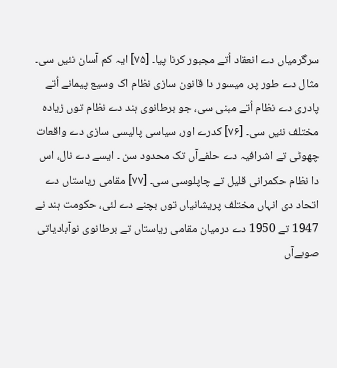سرگرمیاں دے انعقاد اُتے مجبور کرنا پيا۔ [۷۵] ایہ کم آسان نئيں سی۔ مثال دے طور پر، میسور دا قانون سازی نظام اک وسیع پیمانے اُتے پادری دے نظام اُتے مبنی سی، جو برطانوی ہند دے نظام توں زیادہ مختلف نئيں سی۔ [۷۶] کدرے اور، سیاسی پالیسی سازی دے واقعات چھوٹی تے اشرافیہ دے حلفےآں تک محدود سن ۔ ايسے دے نال، اس دا نظام حکمرانی قلیل تے چاپلوسی سی۔ [۷۷] مقامی ریاستاں دے اتحاد دی انہاں مختلف پریشانیاں توں بچنے دے لئی، حکومت ہند نے 1947 تے 1950 دے درمیان مقامی ریاستاں تے برطانوی نوآبادیاتی صوبےآں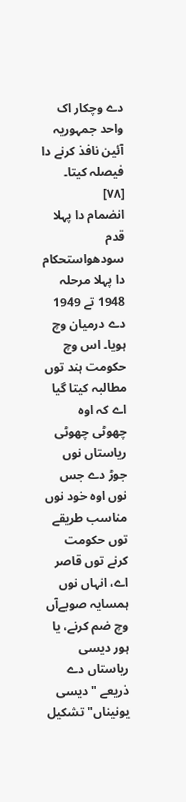دے وچکار اک واحد جمہوریہ آئین نافذ کرنے دا فیصلہ کيتا۔ [۷۸]
انضمام دا پہلا قدم
سودھواستحکام دا پہلا مرحلہ 1948 تے 1949 دے درمیان وچ ہويا۔ اس وچ حکومت ہند توں مطالبہ کيتا گیا اے کہ اوہ چھوٹی چھوٹی ریاستاں نوں جوڑ دے جس نوں اوہ خود نوں مناسب طریقے توں حکومت کرنے توں قاصر اے، انہاں نوں ہمسایہ صوبےآں وچ ضم کرنے، یا ہور دیسی ریاستاں دے ذریعے "دیسی یونیناں" تشکیل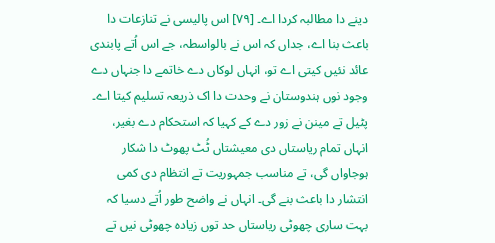دینے دا مطالبہ کردا اے۔ [۷۹] اس پالیسی نے تنازعات دا باعث بنا اے، جداں کہ اس نے بالواسطہ، جے اس اُتے پابندی عائد نئيں کيتی اے تو، انہاں لوکاں دے خاتمے دا جنہاں دے وجود نوں ہندوستان نے وحدت دا اک ذریعہ تسلیم کيتا اے۔ پٹیل تے مینن نے زور دے کے کہیا کہ استحکام دے بغیر، انہاں تمام ریاستاں دی معیشتاں ٹُٹ پھوٹ دا شکار ہوجاواں گی، تے مناسب جمہوریت تے انتظام دی کمی انتشار دا باعث بنے گی۔ انہاں نے واضح طور اُتے دسیا کہ بہت ساری چھوٹی ریاستاں حد توں زیادہ چھوٹی نيں تے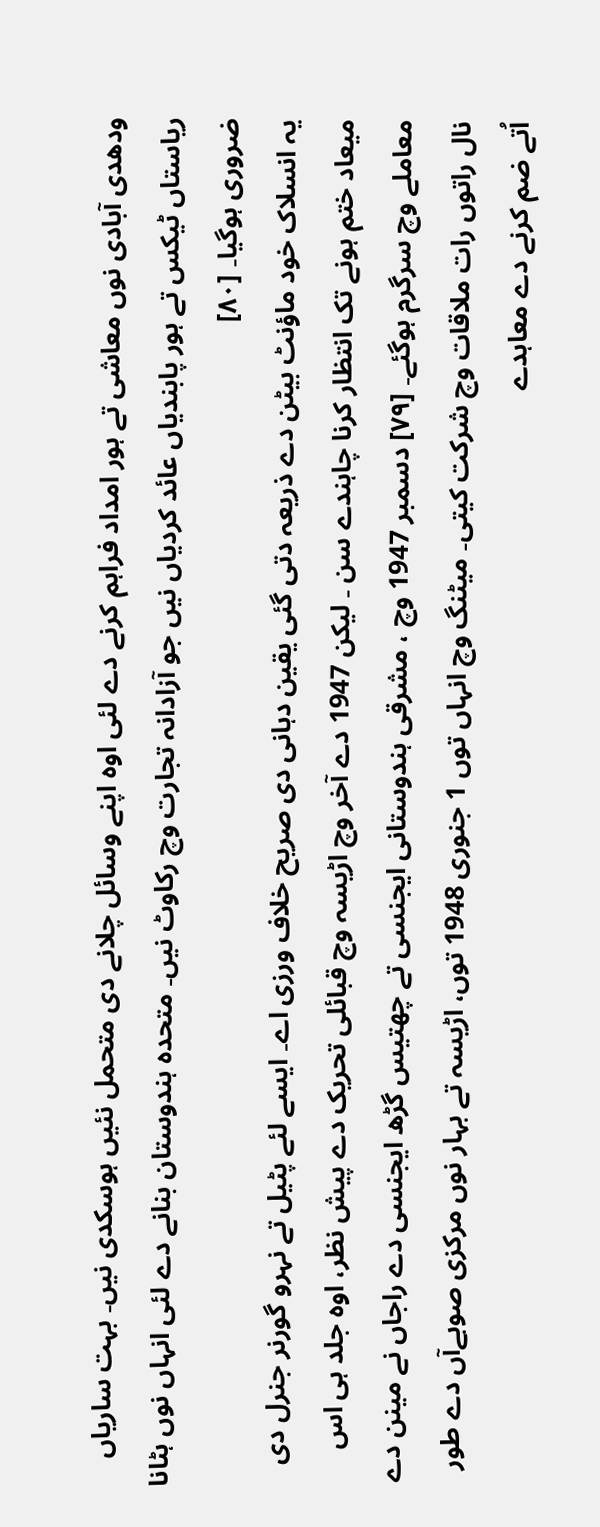ودھدی آبادی نوں معاشی تے ہور امداد فراہم کرنے دے لئی اوہ اپنے وسائل چلانے دی متحمل نئيں ہوسکدی نيں۔ بہت ساریاں ریاستاں ٹیکس تے ہور پابندیاں عائد کردیاں نيں جو آزادانہ تجارت وچ رکاوٹ نيں۔ متحدہ ہندوستان بنانے دے لئی انہاں نوں ہٹانا ضروری ہوگیا۔ [۸۰]
یہ انسلاک خود ماؤنٹ بیٹن دے ذریعہ دتی گئی یقین دہانی دی صریح خلاف ورزی اے۔ ايسے لئے پٹیل تے نہرو گورنر جنرل دی میعاد ختم ہونے تک انتظار کرنا چاہندے سن ۔ لیکن 1947 دے آخر وچ اڑیسہ وچ قبائلی تحریک دے پیش نظر، اوہ جلد ہی اس معاملے وچ سرگرم ہوگئے۔ [۷۹] دسمبر 1947 وچ ، مشرقی ہندوستانی ایجنسی تے چھتیس گڑھ ایجنسی دے راجاں نے مینن دے نال راتوں رات ملاقات وچ شرکت کيتی۔ میٹنگ وچ انہاں توں 1 جنوری 1948 توں، اڑیسہ تے بہار نوں مرکزی صوبےآں دے طور اُتے ضم کرنے دے معاہدے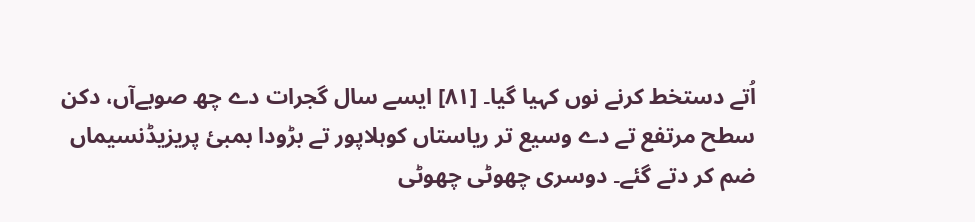اُتے دستخط کرنے نوں کہیا گیا۔ [۸۱] ايسے سال گجرات دے چھ صوبےآں، دکن سطح مرتفع تے دے وسیع تر ریاستاں کوہلاپور تے بڑودا بمبئ پریزیڈنسیماں ضم کر دتے گئے۔ دوسری چھوٹی چھوٹی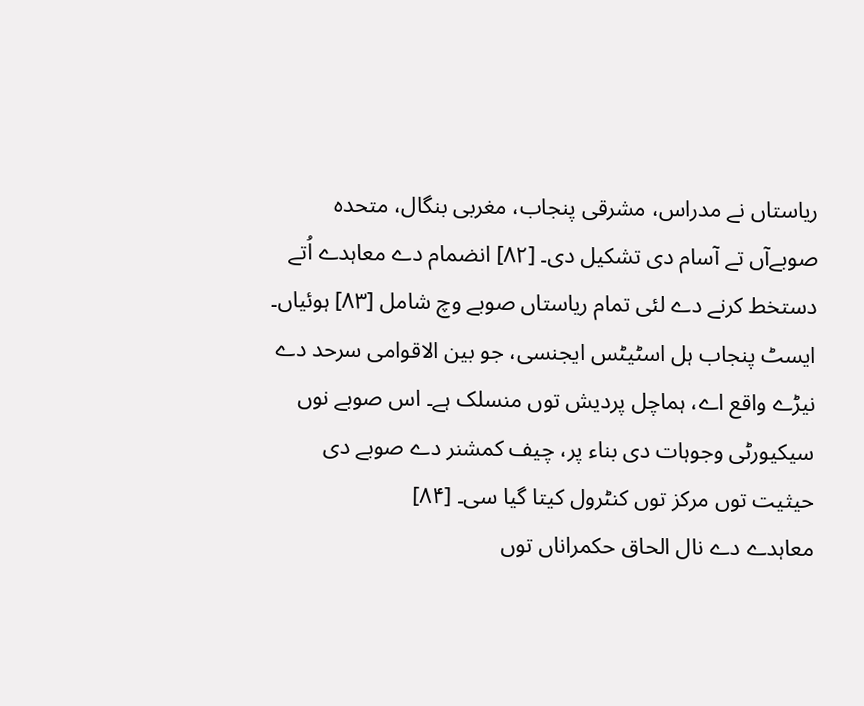ریاستاں نے مدراس، مشرقی پنجاب، مغربی بنگال، متحدہ صوبےآں تے آسام دی تشکیل دی۔ [۸۲] انضمام دے معاہدے اُتے دستخط کرنے دے لئی تمام ریاستاں صوبے وچ شامل [۸۳] ہوئیاں۔ ایسٹ پنجاب ہل اسٹیٹس ایجنسی، جو بین الاقوامی سرحد دے نیڑے واقع اے، ہماچل پردیش توں منسلک ہے۔ اس صوبے نوں سیکیورٹی وجوہات دی بناء پر، چیف کمشنر دے صوبے دی حیثیت توں مرکز توں کنٹرول کيتا گیا سی۔ [۸۴]
معاہدے دے نال الحاق حکمراناں توں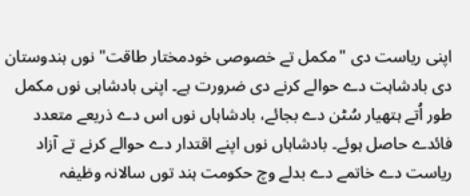اپنی ریاست دی "مکمل تے خصوصی خودمختار طاقت" نوں ہندوستان دی بادشاہت دے حوالے کرنے دی ضرورت ہے۔ اپنی بادشاہی نوں مکمل طور اُتے ہتھیار سُٹن دے بجائے، بادشاہاں نوں اس دے ذریعے متعدد فائدے حاصل ہوئے۔ بادشاہاں نوں اپنے اقتدار دے حوالے کرنے تے آزاد ریاست دے خاتمے دے بدلے وچ حکومت ہند توں سالانہ وظیفہ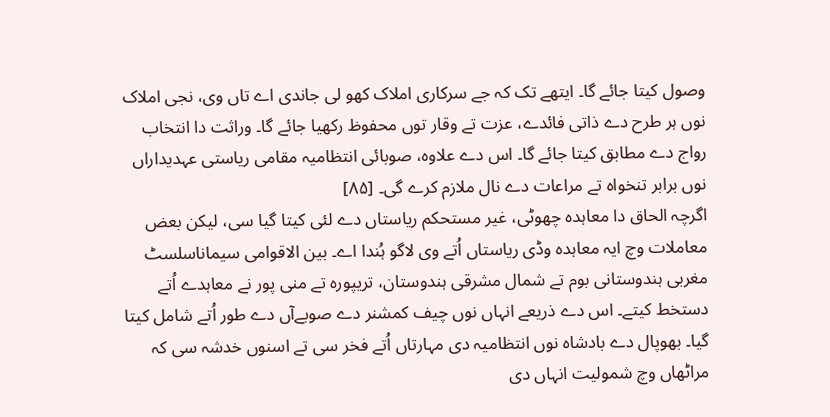وصول کيتا جائے گا۔ ایتھے تک کہ جے سرکاری املاک کھو لی جاندی اے تاں وی، نجی املاک نوں ہر طرح دے ذاتی فائدے، عزت تے وقار توں محفوظ رکھیا جائے گا۔ وراثت دا انتخاب رواج دے مطابق کيتا جائے گا۔ اس دے علاوہ، صوبائی انتظامیہ مقامی ریاستی عہدیداراں نوں برابر تنخواہ تے مراعات دے نال ملازم کرے گی۔ [۸۵]
اگرچہ الحاق دا معاہدہ چھوٹی، غیر مستحکم ریاستاں دے لئی کيتا گیا سی، لیکن بعض معاملات وچ ایہ معاہدہ وڈی ریاستاں اُتے وی لاگو ہُندا اے۔ بین الاقوامی سیماناسلسٹ مغربی ہندوستانی بوم تے شمال مشرقی ہندوستان، تریپورہ تے منی پور نے معاہدے اُتے دستخط کیتے۔ اس دے ذریعے انہاں نوں چیف کمشنر دے صوبےآں دے طور اُتے شامل کيتا گیا۔ بھوپال دے بادشاہ نوں انتظامیہ دی مہارتاں اُتے فخر سی تے اسنوں خدشہ سی کہ مراٹھاں وچ شمولیت انہاں دی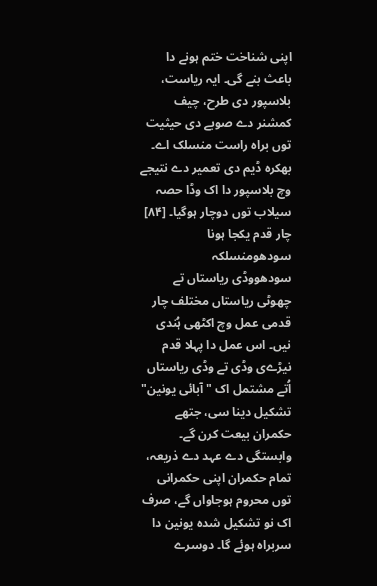اپنی شناخت ختم ہونے دا باعث بنے گی۔ ایہ ریاست، بلاسپور دی طرح، چیف کمشنر دے صوبے دی حیثیت توں براہ راست منسلک اے۔ بھکرہ ڈیم دی تعمیر دے نتیجے وچ بلاسپور دا اک وڈا حصہ سیلاب توں دوچار ہوگیا۔ [۸۴]
چار قدم یکجا ہونا
سودھومنسلکہ
سودھووڈی ریاستاں تے چھوٹی ریاستاں مختلف چار قدمی عمل وچ اکٹھی ہُندی نيں۔ اس عمل دا پہلا قدم نیڑےی وڈی تے وڈی ریاستاں اُتے مشتمل اک "آبائی یونین" تشکیل دینا سی، جتھے حکمران بیعت کرن گے۔ وابستگی دے عہد دے ذریعہ، تمام حکمران اپنی حکمرانی توں محروم ہوجاواں گے، صرف اک نو تشکیل شدہ یونین دا سربراہ ہوئے گا۔ دوسرے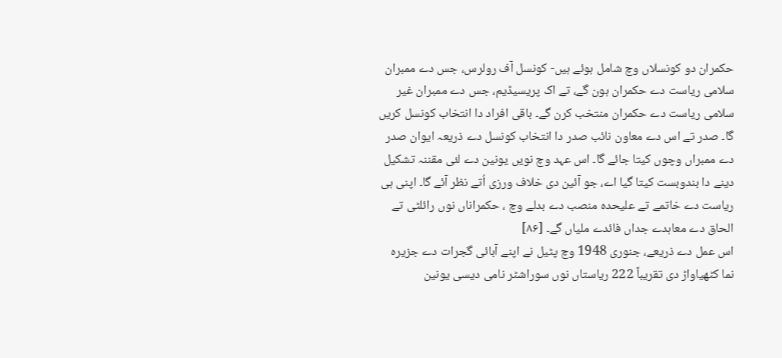حکمران دو کونسلاں وچ شامل ہوئے ہیں- کونسل آف رولرس، جس دے ممبران سلامی ریاست دے حکمران ہون گے، تے اک پریسیڈیم، جس دے ممبران غیر سلامی ریاست دے حکمران منتخب کرن گے۔ باقی افراد دا انتخاب کونسل کريں گا۔ صدر تے اس دے معاون نائب صدر دا انتخاب کونسل دے ذریعہ ایوان صدر دے ممبراں وچوں کيتا جائے گا۔ اس عہد وچ نويں یونین دے لئی مقننہ تشکیل دینے دا بندوبست کيتا گیا اے، جو آئین دی خلاف ورزی اُتے نظر آئے گا۔ اپنی ہی ریاست دے خاتمے تے علیحدہ منصب دے بدلے وچ ، حکمراناں نوں رائلٹی تے الحاق دے معاہدے جداں فائدے ملیاں گے۔ [۸۶]
اس عمل دے ذریعے، جنوری 1948 وچ پٹیل نے اپنے آبائی گجرات دے جزیرہ نما کٹھیاواڑ دی تقریباً 222 ریاستاں نوں سوراشٹر نامی دیسی یونین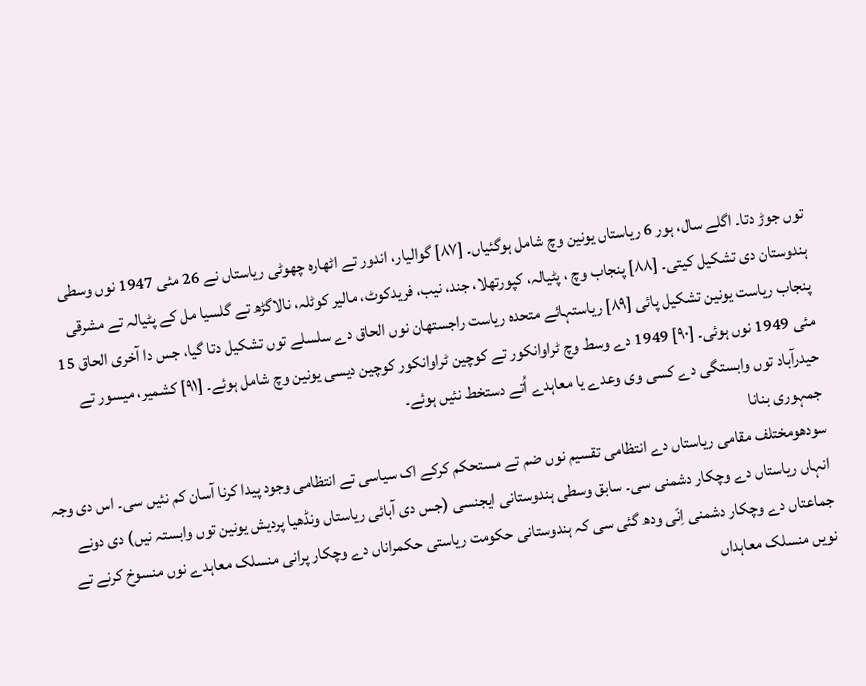توں جوڑ دتا۔ اگلے سال، ہور 6 ریاستاں یونین وچ شامل ہوگئياں۔ [۸۷] گوالیار، اندور تے اٹھارہ چھوٹی ریاستاں نے 26 مئی 1947 نوں وسطی ہندوستان دی تشکیل کيتی۔ [۸۸] پنجاب وچ ، پٹیالہ، کپورتھلا، جند، نیب، فریدکوٹ، مالیر کوٹلہ، نالاگڑھ تے گلسیا مل کے پٹیالہ تے مشرقی پنجاب ریاست یونین تشکیل پائی [۸۹] ریاستہائے متحدہ ریاست راجستھان نوں الحاق دے سلسلے توں تشکیل دتا گیا، جس دا آخری الحاق 15 مئی 1949 نوں ہوئی۔ [۹۰] 1949 دے وسط وچ ٹراوانکور تے کوچین ٹراوانکور کوچین دیسی یونین وچ شامل ہوئے۔ [۹۱] کشمیر، میسور تے حیدرآباد توں وابستگی دے کسی وی وعدے یا معاہدے اُتے دستخط نئيں ہوئے۔
جمہوری بنانا
سودھومختلف مقامی ریاستاں دے انتظامی تقسیم نوں ضم تے مستحکم کرکے اک سیاسی تے انتظامی وجود پیدا کرنا آسان کم نئيں سی۔ اس دی وجہ انہاں ریاستاں دے وچکار دشمنی سی۔ سابق وسطی ہندوستانی ایجنسی (جس دی آبائی ریاستاں ونڈھیا پردیش یونین توں وابستہ نيں) دی دونے جماعتاں دے وچکار دشمنی اِنّی ودھ گئی سی کہ ہندوستانی حکومت ریاستی حکمراناں دے وچکار پرانی منسلک معاہدے نوں منسوخ کرنے تے نويں منسلک معاہداں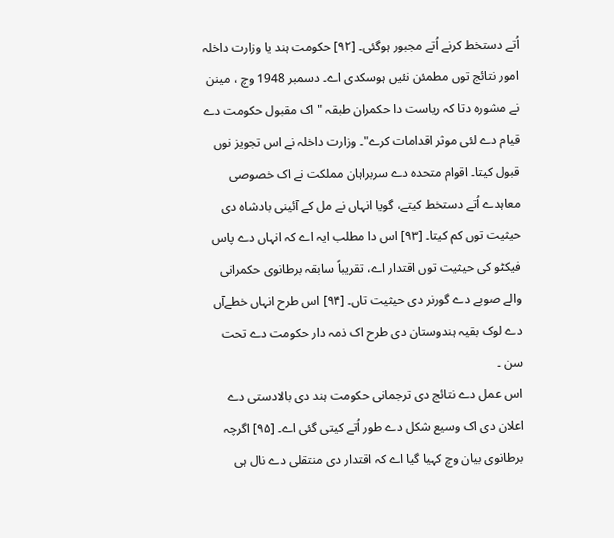اُتے دستخط کرنے اُتے مجبور ہوگئی۔ [۹۲] حکومت ہند یا وزارت داخلہ امور نتائج توں مطمئن نئيں ہوسکدی اے۔ دسمبر 1948 وچ ، مینن نے مشورہ دتا کہ ریاست دا حکمران طبقہ "اک مقبول حکومت دے قیام دے لئی موثر اقدامات کرے"۔ وزارت داخلہ نے اس تجویز نوں قبول کيتا۔ اقوام متحدہ دے سربراہان مملکت نے اک خصوصی معاہدے اُتے دستخط کیتے، گویا انہاں نے مل کے آئینی بادشاہ دی حیثیت توں کم کيتا۔ [۹۳] اس دا مطلب ایہ اے کہ انہاں دے پاس فیکٹو کی حیثیت توں اقتدار اے، تقریباً سابقہ برطانوی حکمرانی والے صوبے دے گورنر دی حیثیت تاں۔ [۹۴] اس طرح انہاں خطےآں دے لوک بقیہ ہندوستان دی طرح اک ذمہ دار حکومت دے تحت سن ۔
اس عمل دے نتائج دی ترجمانی حکومت ہند دی بالادستی دے اعلان دی اک وسیع شکل دے طور اُتے کيتی گئی اے۔ [۹۵] اگرچہ برطانوی بیان وچ کہیا گیا اے کہ اقتدار دی منتقلی دے نال ہی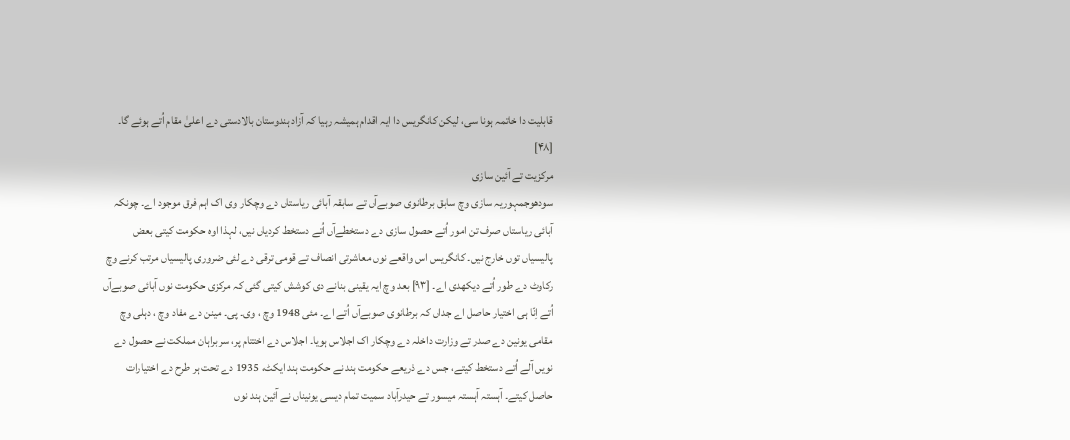قابلیت دا خاتمہ ہونا سی، لیکن کانگریس دا ایہ اقدام ہمیشہ رہیا کہ آزاد ہندوستان بالادستی دے اعلیٰ مقام اُتے ہوئے گا۔ [۴۸]
مرکزیت تے آئین سازی
سودھوجمہوریہ سازی وچ سابق برطانوی صوبےآں تے سابقہ آبائی ریاستاں دے وچکار وی اک اہم فرق موجود اے۔ چونکہ آبائی ریاستاں صرف تن امور اُتے حصول سازی دے دستخطےآں اُتے دستخط کردیاں نيں، لہذا اوہ حکومت کیتی بعض پالیسیاں توں خارج نيں۔ کانگریس اس واقعے نوں معاشرتی انصاف تے قومی ترقی دے لئی ضروری پالیسیاں مرتب کرنے وچ رکاوٹ دے طور اُتے دیکھدی اے۔ [۹۳] بعد وچ ایہ یقینی بنانے دی کوشش کيتی گئی کہ مرکزی حکومت نوں آبائی صوبےآں اُتے اِنّا ہی اختیار حاصل اے جداں کہ برطانوی صوبےآں اُتے اے۔ مئی 1948 وچ ، وی۔ پی۔ مینن دے مفاد وچ ، دہلی وچ مقامی یونین دے صدر تے وزارت داخلہ دے وچکار اک اجلاس ہويا۔ اجلاس دے اختتام پر، سربراہان مملکت نے حصول دے نويں آلے اُتے دستخط کیتے، جس دے ذریعے حکومت ہند نے حکومت ہند ایکٹ، 1935 دے تحت ہر طرح دے اختیارات حاصل کیتے۔ آہستہ آہستہ میسور تے حیدرآباد سمیت تمام دیسی یونیناں نے آئین ہند نوں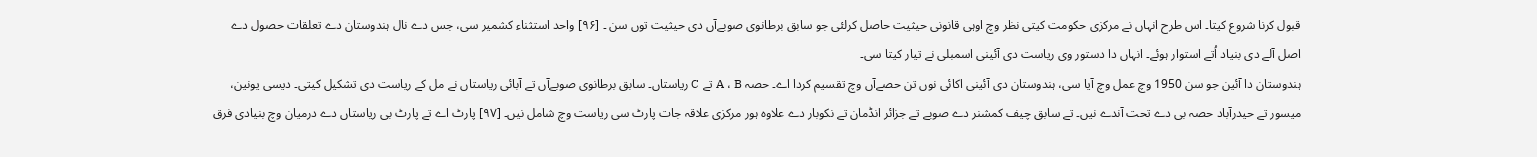قبول کرنا شروع کيتا۔ اس طرح انہاں نے مرکزی حکومت کیتی نظر وچ اوہی قانونی حیثیت حاصل کرلئی جو سابق برطانوی صوبےآں دی حیثیت توں سن ۔ [۹۶] واحد استثناء کشمیر سی، جس دے نال ہندوستان دے تعلقات حصول دے اصل آلے دی بنیاد اُتے استوار ہوئے۔ انہاں دا دستور وی ریاست دی آئینی اسمبلی نے تیار کيتا سی۔
ہندوستان دا آئین جو سن 1950 وچ عمل وچ آیا سی، ہندوستان دی آئینی اکائی نوں تن حصےآں وچ تقسیم کردا اے۔ حصہ A ، B تے C ریاستاں۔ سابق برطانوی صوبےآں تے آبائی ریاستاں نے مل کے ریاست دی تشکیل کيتی۔ دیسی یونین، میسور تے حیدرآباد حصہ بی دے تحت آندے نيں۔ تے سابق چیف کمشنر دے صوبے تے جزائر انڈمان تے نکوبار دے علاوہ ہور مرکزی علاقہ جات پارٹ سی ریاست وچ شامل نيں۔ [۹۷] پارٹ اے تے پارٹ بی ریاستاں دے درمیان وچ بنیادی فرق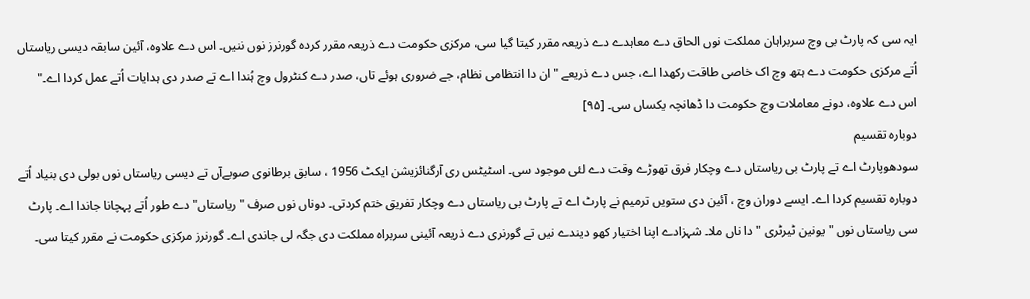ایہ سی کہ پارٹ بی وچ سربراہان مملکت نوں الحاق دے معاہدے دے ذریعہ مقرر کيتا گیا سی، مرکزی حکومت دے ذریعہ مقرر کردہ گورنرز نوں ننيں۔ اس دے علاوہ، آئین سابقہ دیسی ریاستاں اُتے مرکزی حکومت دے ہتھ وچ اک خاصی طاقت رکھدا اے، جس دے ذریعے "ان دا انتظامی نظام، جے ضروری ہوئے تاں، صدر دے کنٹرول وچ ہُندا اے تے صدر دی ہدایات اُتے عمل کردا اے۔" اس دے علاوہ، دونے معاملات وچ حکومت دا ڈھانچہ یکساں سی۔ [۹۵]
دوبارہ تقسیم
سودھوپارٹ اے تے پارٹ بی ریاستاں دے وچکار فرق تھوڑے وقت دے لئی موجود سی۔ اسٹیٹس ری آرگنائزیشن ایکٹ 1956 ، سابق برطانوی صوبےآں تے دیسی ریاستاں نوں بولی دی بنیاد اُتے دوبارہ تقسیم کردا اے۔ ايسے دوران وچ ، آئین دی ستويں ترمیم نے پارٹ اے تے پارٹ بی ریاستاں دے وچکار تفریق ختم کردتی۔ دوناں نوں صرف "ریاستاں" دے طور اُتے پہچانا جاندا اے۔ پارٹ سی ریاستاں نوں " یونین ٹیرٹری " دا ناں ملا۔ شہزادے اپنا اختیار کھو دیندے نيں تے گورنری دے ذریعہ آئینی سربراہ مملکت دی جگہ لی جاندی اے۔ گورنرز مرکزی حکومت نے مقرر کيتا سی۔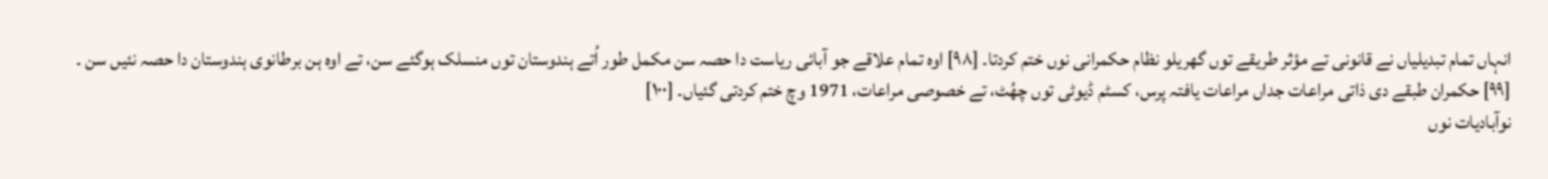انہاں تمام تبدیلیاں نے قانونی تے مؤثر طریقے توں گھریلو نظام حکمرانی نوں ختم کردتا۔ [۹۸] اوہ تمام علاقے جو آبائی ریاست دا حصہ سن مکمل طور اُتے ہندوستان توں منسلک ہوگئے سن، تے اوہ ہن برطانوی ہندوستان دا حصہ نئيں سن ۔ [۹۹] حکمران طبقے دی ذاتی مراعات جداں مراعات یافتہ پرس، کسٹم ڈیوٹی توں چھُٹ، تے خصوصی مراعات، 1971 وچ ختم کردتی گئياں۔ [۱۰۰]
نوآبادیات نوں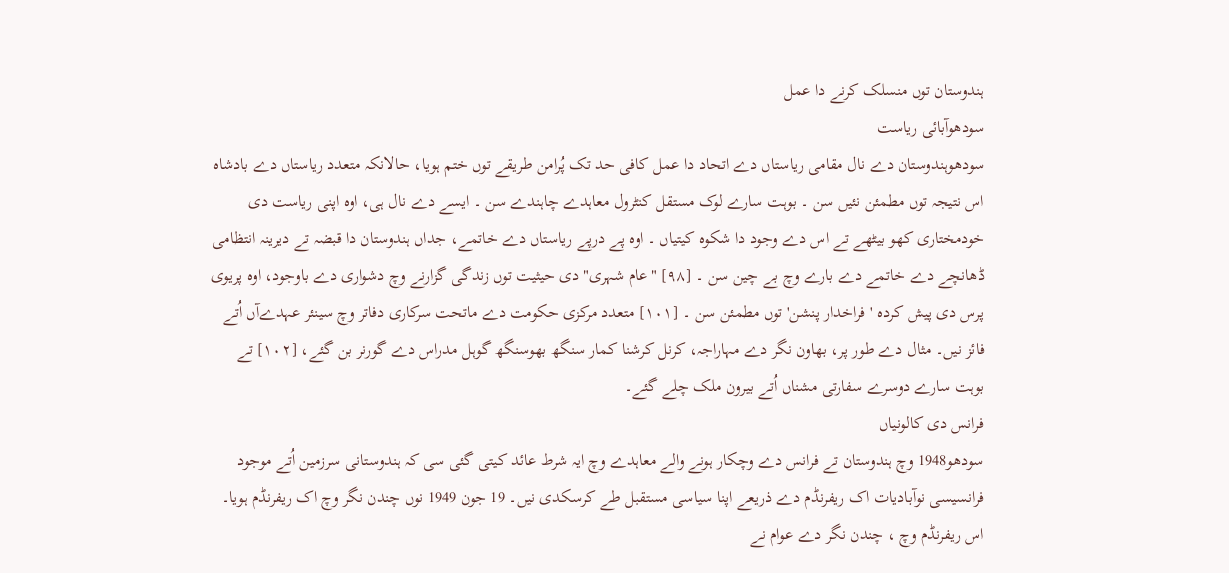ہندوستان توں منسلک کرنے دا عمل
سودھوآبائی ریاست
سودھوہندوستان دے نال مقامی ریاستاں دے اتحاد دا عمل کافی حد تک پُرامن طریقے توں ختم ہويا، حالانکہ متعدد ریاستاں دے بادشاہ اس نتیجہ توں مطمئن نئيں سن ۔ بوہت سارے لوک مستقل کنٹرول معاہدے چاہندے سن ۔ ايسے دے نال ہی، اوہ اپنی ریاست دی خودمختاری کھو بیٹھے تے اس دے وجود دا شکوہ کيتیاں ۔ اوہ پے درپے ریاستاں دے خاتمے، جداں ہندوستان دا قبضہ تے دیرینہ انتظامی ڈھانچے دے خاتمے دے بارے وچ بے چین سن ۔ [۹۸] "عام شہری" دی حیثیت توں زندگی گزارنے وچ دشواری دے باوجود، اوہ پریوی پرس دی پیش کردہ 'فراخدار پنشن' توں مطمئن سن ۔ [۱۰۱] متعدد مرکزی حکومت دے ماتحت سرکاری دفاتر وچ سینئر عہدےآں اُتے فائز نيں۔ مثال دے طور پر، بھاون نگر دے مہاراجہ، کرنل کرشنا کمار سنگھ بھوسنگھ گوہل مدراس دے گورنر بن گئے، [۱۰۲] تے بوہت سارے دوسرے سفارتی مشناں اُتے بیرون ملک چلے گئے۔
فرانس دی کالونیاں
سودھو1948 وچ ہندوستان تے فرانس دے وچکار ہونے والے معاہدے وچ ایہ شرط عائد کيتی گئی سی کہ ہندوستانی سرزمین اُتے موجود فرانسیسی نوآبادیات اک ریفرنڈم دے ذریعے اپنا سیاسی مستقبل طے کرسکدی نيں۔ 19 جون 1949 نوں چندن نگر وچ اک ریفرنڈم ہويا۔ اس ریفرنڈم وچ ، چندن نگر دے عوام نے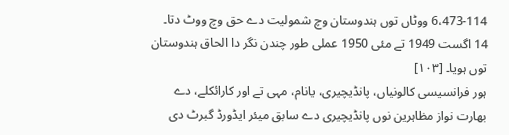6،473-114 ووٹاں توں ہندوستان وچ شمولیت دے حق وچ ووٹ دتا۔ 14 اگست 1949 تے مئی 1950 عملی طور چندن نگر دا الحاق ہندوستان توں ہويا۔ [۱۰۳]
ہور فرانسیسی کالونیاں، پانڈیچیری، یانام، مہی تے اور کارائکلے، دے بھارت نواز مظاہرین نوں پانڈیچیری دے سابق میئر ایڈورڈ گبرٹ دی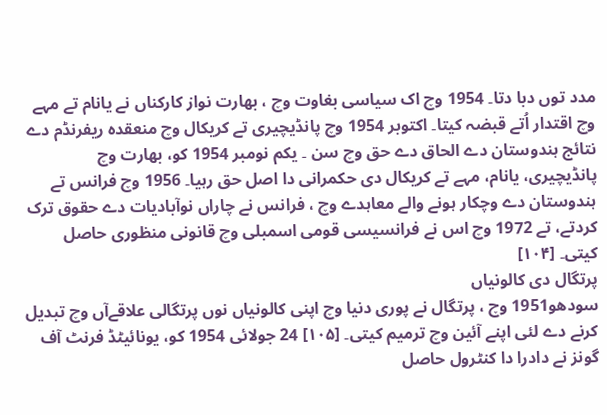مدد توں دبا دتا۔ 1954 وچ اک سیاسی بغاوت وچ ، بھارت نواز کارکناں نے یانام تے مہے وچ اقتدار اُتے قبضہ کيتا۔ اکتوبر 1954 وچ پانڈیچیری تے کریکال وچ منعقدہ ریفرنڈم دے نتائج ہندوستان دے الحاق دے حق وچ سن ۔ یکم نومبر 1954 کو، بھارت وچ پانڈیچیری، یانام، مہے تے کریکال دی حکمرانی دا اصل حق رہیا۔ 1956 وچ فرانس تے ہندوستان دے وچکار ہونے والے معاہدے وچ ، فرانس نے چاراں نوآبادیات دے حقوق ترک کردتے، تے 1972 وچ اس نے فرانسیسی قومی اسمبلی وچ قانونی منظوری حاصل کيتی۔ [۱۰۴]
پرتگال دی کالونیاں
سودھو1951 وچ ، پرتگال نے پوری دنیا وچ اپنی کالونیاں نوں پرتگالی علاقےآں وچ تبدیل کرنے دے لئی اپنے آئین وچ ترمیم کيتی۔ [۱۰۵] 24 جولائی 1954 کو، یونائیٹڈ فرنٹ آف گونز نے دادرا دا کنٹرول حاصل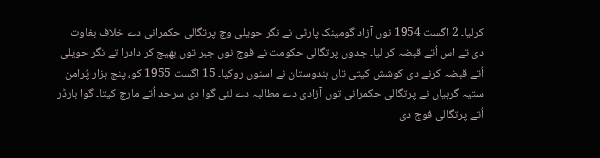کرلیا۔ 2 اگست 1954 نوں آزاد گومینک پارٹی نے نگر حویلی وچ پرتگالی حکمرانی دے خلاف بغاوت دی تے اس اُتے قبضہ کر ليا۔ جدوں پرتگالی حکومت نے فوج نوں جبر توں بھیج کر دادرا تے نگر حویلی اُتے قبضہ کرنے دی کوشش کيتی تاں ہندوستان نے اسنوں روکیا۔ 15 اگست 1955 کو، پنج ہزار پُرامن ستیہ گرہیاں نے پرتگالی حکمرانی توں آزادی دے مطالبہ دے لئی گوا دی سرحد اُتے مارچ کيتا۔ گوا بارڈر اُتے پرتگالی فوج دی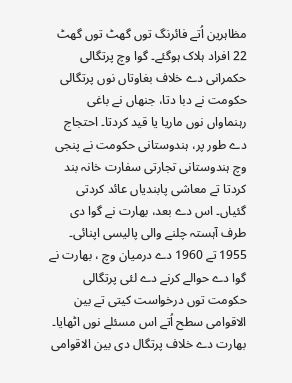مظاہرین اُتے فائرنگ توں گھٹ توں گھٹ 22 افراد ہلاک ہوگئے۔ گوا وچ پرتگالی حکمرانی دے خلاف بغاوتاں نوں پرتگالی حکومت نے دبا دتا، جنھاں نے باغی رہنماواں نوں ماریا یا قید کردتا۔ احتجاج دے طور پر، ہندوستانی حکومت نے پنجی وچ ہندوستانی تجارتی سفارت خانہ بند کردتا تے معاشی پابندیاں عائد کردتی گئياں۔ اس دے بعد، بھارت نے گوا دی طرف آہستہ چلنے والی پالیسی اپنائی۔ 1955 تے 1960 دے درمیان وچ ، بھارت نے گوا دے حوالے کرنے دے لئی پرتگالی حکومت توں درخواست کيتی تے بین الاقوامی سطح اُتے اس مسئلے نوں اٹھایا۔ بھارت دے خلاف پرتگال دی بین الاقوامی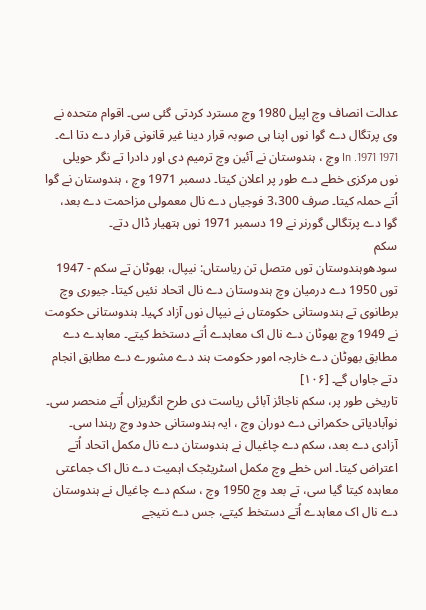عدالت انصاف وچ اپیل 1980 وچ مسترد کردتی گئی سی۔ اقوام متحدہ نے وی پرتگال دے گوا نوں اپنا ہی صوبہ قرار دینا غیر قانونی قرار دے دتا اے۔ 1971 1971. In وچ ، ہندوستان نے آئین وچ ترمیم دی اور دادرا تے نگر حویلی نوں مرکزی خطے دے طور پر اعلان کيتا۔ دسمبر 1971 وچ ، ہندوستان نے گوا اُتے حملہ کيتا۔ صرف 3،300 فوجیاں دے نال معمولی مزاحمت دے بعد، گوا دے پرتگالی گورنر نے 19 دسمبر 1971 نوں ہتھیار ڈال دتے۔
سکم
سودھوہندوستان توں متصل تن ریاستاں: نیپال، بھوٹان تے سکم - 1947 توں 1950 دے درمیان وچ ہندوستان دے نال اتحاد نئيں کيتا۔ جیوری وچ برطانوی تے ہندوستانی حکومتاں نے نیپال نوں آزاد کہیا۔ ہندوستانی حکومت نے 1949 وچ بھوٹان دے نال اک معاہدے اُتے دستخط کیتے۔ معاہدے دے مطابق بھوٹان دے خارجہ امور حکومت ہند دے مشورے دے مطابق انجام دتے جاواں گے۔ [۱۰۶]
تاریخی طور پر، سکم ناجائز آبائی ریاست دی طرح انگریزاں اُتے منحصر سی۔ نوآبادیاتی حکمرانی دے دوران وچ ، ایہ ہندوستانی حدود وچ رہندا سی۔ آزادی دے بعد، سکم دے چاغیال نے ہندوستان دے نال مکمل اتحاد اُتے اعتراض کيتا۔ اس خطے وچ مکمل اسٹریٹجک اہمیت دے نال اک جماعتی معاہدہ کيتا گیا سی، تے بعد وچ 1950 وچ ، سکم دے چاغیال نے ہندوستان دے نال اک معاہدے اُتے دستخط کیتے، جس دے نتیجے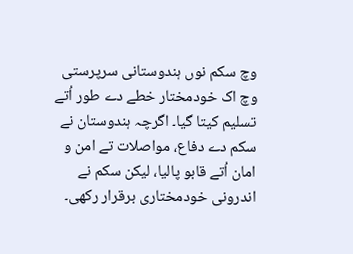وچ سکم نوں ہندوستانی سرپرستی وچ اک خودمختار خطے دے طور اُتے تسلیم کيتا گیا۔ اگرچہ ہندوستان نے سکم دے دفاع، مواصلات تے امن و امان اُتے قابو پالیا، لیکن سکم نے اندرونی خودمختاری برقرار رکھی۔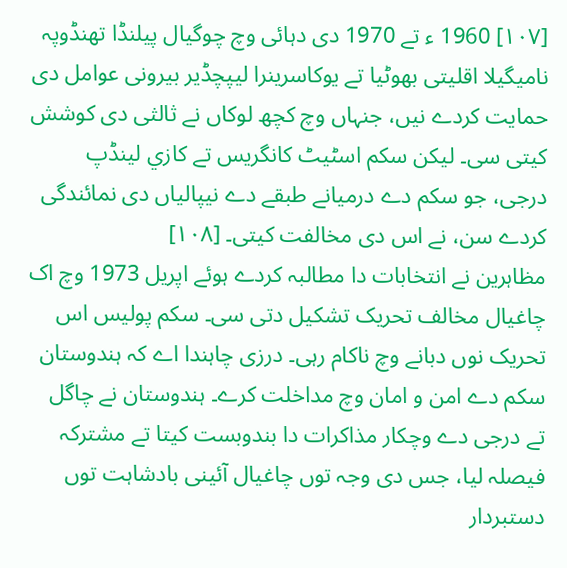[۱۰۷] 1960 ء تے 1970 دی دہائی وچ چوگیال پیلنڈا تھنڈوپہ نامیگیلا اقليتی بھوٹیا تے یوکاسرینرا لیپچڈیر بیرونی عوامل دی حمایت کردے نيں، جنہاں وچ کچھ لوکاں نے ثالثی دی کوشش کيتی سی۔ لیکن سکم اسٹیٹ کانگریس تے کازي لینڈپ درجی، جو سکم دے درمیانے طبقے دے نیپالیاں دی نمائندگی کردے سن، نے اس دی مخالفت کيتی۔ [۱۰۸]
مظاہرین نے انتخابات دا مطالبہ کردے ہوئے اپریل 1973 وچ اک چاغیال مخالف تحریک تشکیل دتی سی۔ سکم پولیس اس تحریک نوں دبانے وچ ناکام رہی۔ درزی چاہندا اے کہ ہندوستان سکم دے امن و امان وچ مداخلت کرے۔ ہندوستان نے چاگل تے درجی دے وچکار مذاکرات دا بندوبست کيتا تے مشترکہ فیصلہ لیا، جس دی وجہ توں چاغیال آئینی بادشاہت توں دستبردار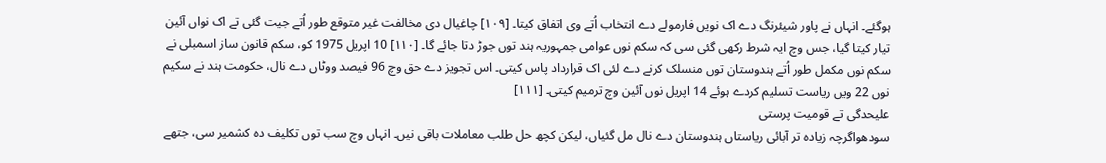ہوگئے۔ انہاں نے پاور شیئرنگ دے اک نويں فارمولے دے انتخاب اُتے وی اتفاق کيتا۔ [۱۰۹] چاغیال دی مخالفت غیر متوقع طور اُتے جیت گئی تے اک نواں آئین تیار کيتا گیا، جس وچ ایہ شرط رکھی گئی سی کہ سکم نوں عوامی جمہوریہ ہند توں جوڑ دتا جائے گا۔ [۱۱۰] 10 اپریل 1975 کو، سکم قانون ساز اسمبلی نے سکم نوں مکمل طور اُتے ہندوستان توں منسلک کرنے دے لئی اک قرارداد پاس کيتی۔ اس تجویز دے حق وچ 96 فیصد ووٹاں دے نال، حکومت ہند نے سکیم نوں 22 ويں ریاست تسلیم کردے ہوئے 14 اپریل نوں آئین وچ ترمیم کيتی۔ [۱۱۱]
علیحدگی تے قومیت پرستی
سودھواگرچہ زیادہ تر آبائی ریاستاں ہندوستان دے نال مل گئياں، لیکن کچھ حل طلب معاملات باقی نيں۔ انہاں وچ سب توں تکلیف دہ کشمیر سی، جتھے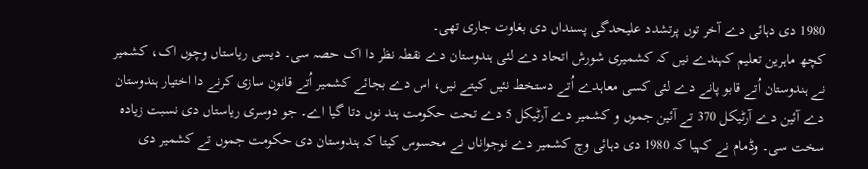1980 دی دہائی دے آخر توں پرتشدد علیحدگی پسنداں دی بغاوت جاری تھی۔
کچھ ماہرین تعلیم کہندے نيں کہ کشمیری شورش اتحاد دے لئی ہندوستان دے نقطہ نظر دا اک حصہ سی۔ دیسی ریاستاں وچوں اک، کشمیر نے ہندوستان اُتے قابو پانے دے لئی کسی معاہدے اُتے دستخط نئيں کیتے نيں، اس دے بجائے کشمیر اُتے قانون سازی کرنے دا اختیار ہندوستان دے آئین دے آرٹیکل 370 تے آئین جموں و کشمیر دے آرٹیکل 5 دے تحت حکومت ہند نوں دتا گیا اے۔ جو دوسری ریاستاں دی نسبت زیادہ سخت سی۔ وڈمام نے کہیا کہ 1980 دی دہائی وچ کشمیر دے نوجواناں نے محسوس کيتا کہ ہندوستان دی حکومت جموں تے کشمیر دی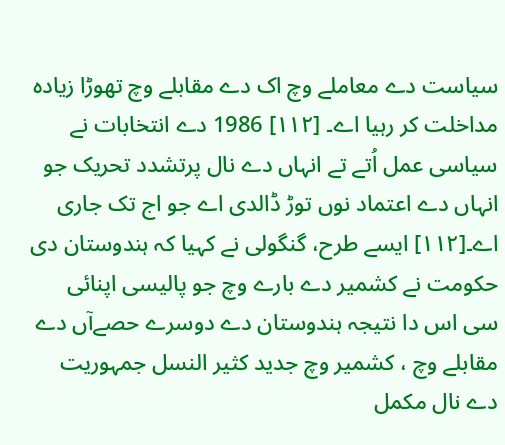سیاست دے معاملے وچ اک دے مقابلے وچ تھوڑا زیادہ مداخلت کر رہیا اے۔ [۱۱۲] 1986 دے انتخابات نے سیاسی عمل اُتے تے انہاں دے نال پرتشدد تحریک جو انہاں دے اعتماد نوں توڑ ڈالدی اے جو اج تک جاری اے۔[۱۱۲] ايسے طرح، گنگولی نے کہیا کہ ہندوستان دی حکومت نے کشمیر دے بارے وچ جو پالیسی اپنائی سی اس دا نتیجہ ہندوستان دے دوسرے حصےآں دے مقابلے وچ ، کشمیر وچ جدید کثیر النسل جمہوریت دے نال مکمل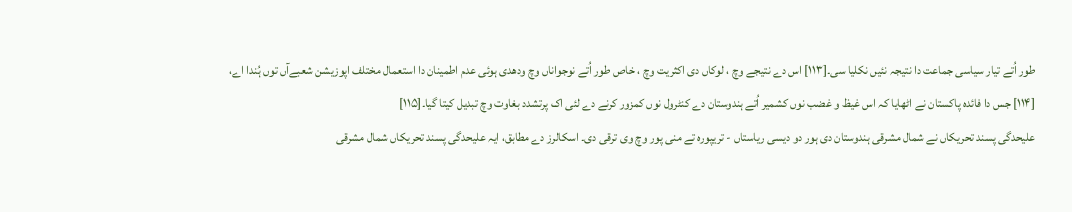طور اُتے تیار سیاسی جماعت دا نتیجہ نئيں نکلیا سی۔[۱۱۳] اس دے نتیجے وچ ، لوکاں دی اکثریت وچ ، خاص طور اُتے نوجواناں وچ ودھدی ہوئی عدم اطمینان دا استعمال مختلف اپوزیشن شعبےآں توں ہُندا اے، [۱۱۴] جس دا فائدہ پاکستان نے اٹھایا کہ اس غیظ و غضب نوں کشمیر اُتے ہندوستان دے کنٹرول نوں کمزور کرنے دے لئی اک پرتشدد بغاوت وچ تبدیل کيتا گیا۔[۱۱۵]
علیحدگی پسند تحریکاں نے شمال مشرقی ہندوستان دی ہور دو دیسی ریاستاں - تریپورہ تے منی پور وچ وی ترقی دی۔ اسکالرز دے مطابق، ایہ علیحدگی پسند تحریکاں شمال مشرقی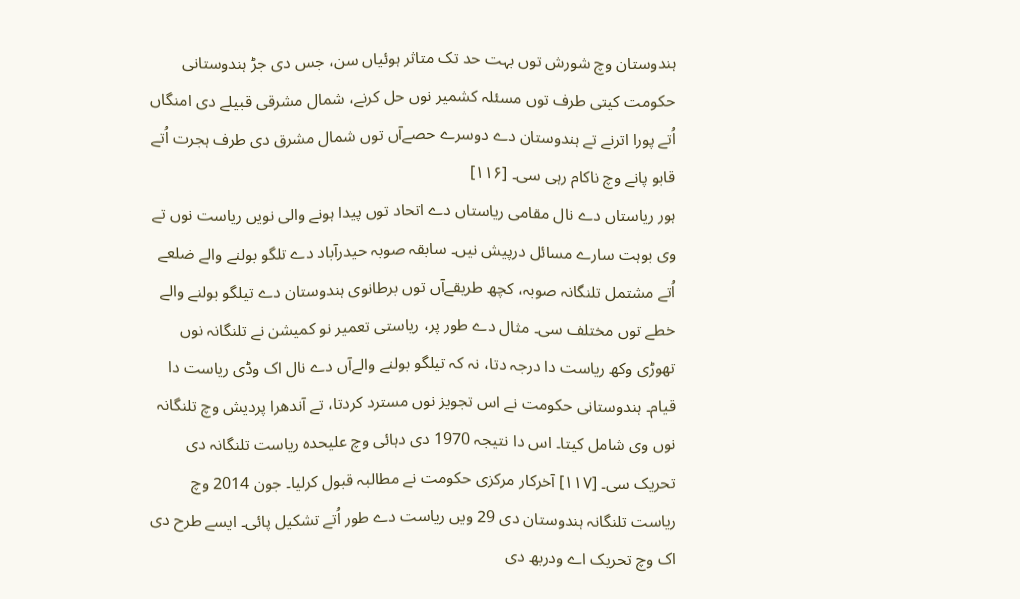ہندوستان وچ شورش توں بہت حد تک متاثر ہوئیاں سن، جس دی جڑ ہندوستانی حکومت کیتی طرف توں مسئلہ کشمیر نوں حل کرنے، شمال مشرقی قبیلے دی امنگاں اُتے پورا اترنے تے ہندوستان دے دوسرے حصےآں توں شمال مشرق دی طرف ہجرت اُتے قابو پانے وچ ناکام رہی سی۔ [۱۱۶]
ہور ریاستاں دے نال مقامی ریاستاں دے اتحاد توں پیدا ہونے والی نويں ریاست نوں تے وی بوہت سارے مسائل درپیش نيں۔ سابقہ صوبہ حیدرآباد دے تلگو بولنے والے ضلعے اُتے مشتمل تلنگانہ صوبہ، کچھ طریقےآں توں برطانوی ہندوستان دے تیلگو بولنے والے خطے توں مختلف سی۔ مثال دے طور پر، ریاستی تعمیر نو کمیشن نے تلنگانہ نوں تھوڑی وکھ ریاست دا درجہ دتا، نہ کہ تیلگو بولنے والےآں دے نال اک وڈی ریاست دا قیام۔ ہندوستانی حکومت نے اس تجویز نوں مسترد کردتا، تے آندھرا پردیش وچ تلنگانہ نوں وی شامل کيتا۔ اس دا نتیجہ 1970 دی دہائی وچ علیحدہ ریاست تلنگانہ دی تحریک سی۔ [۱۱۷] آخرکار مرکزی حکومت نے مطالبہ قبول کرلیا۔ جون 2014 وچ ریاست تلنگانہ ہندوستان دی 29 ويں ریاست دے طور اُتے تشکیل پائی۔ ايسے طرح دی اک وچ تحریک اے ودربھ دی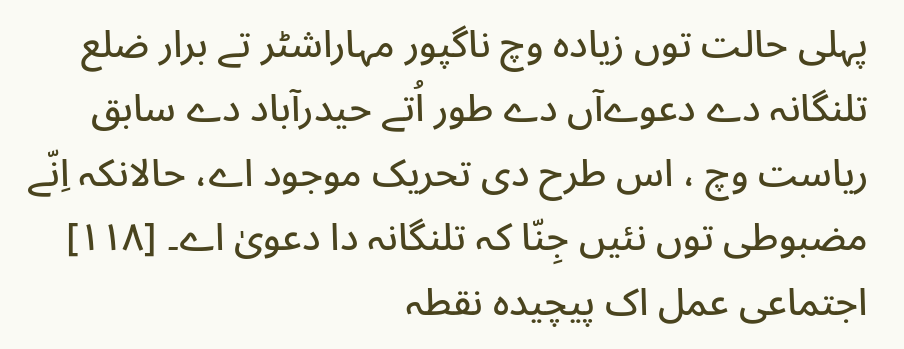پہلی حالت توں زیادہ وچ ناگپور مہاراشٹر تے برار ضلع تلنگانہ دے دعوےآں دے طور اُتے حیدرآباد دے سابق ریاست وچ ، اس طرح دی تحریک موجود اے، حالانکہ اِنّے مضبوطی توں نئيں جِنّا کہ تلنگانہ دا دعویٰ اے۔ [۱۱۸]
اجتماعی عمل اک پیچیدہ نقطہ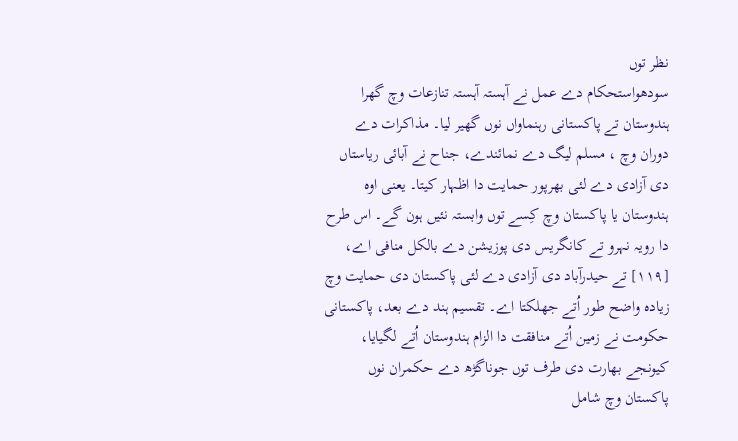نظر توں
سودھواستحکام دے عمل نے آہستہ آہستہ تنازعات وچ گھرا ہندوستان تے پاکستانی رہنماواں نوں گھیر لیا۔ مذاکرات دے دوران وچ ، مسلم لیگ دے نمائندے، جناح نے آبائی ریاستاں دی آزادی دے لئی بھرپور حمایت دا اظہار کيتا۔ یعنی اوہ ہندوستان یا پاکستان وچ کِسے توں وابستہ نئيں ہون گے۔ اس طرح دا رویہ نہرو تے کانگریس دی پوزیشن دے بالکل منافی اے، [۱۱۹] تے حیدرآباد دی آزادی دے لئی پاکستان دی حمایت وچ زیادہ واضح طور اُتے جھلکتا اے۔ تقسیم ہند دے بعد، پاکستانی حکومت نے زمین اُتے منافقت دا الزام ہندوستان اُتے لگیایا، کیونجے بھارت دی طرف توں جوناگڑھ دے حکمران نوں پاکستان وچ شامل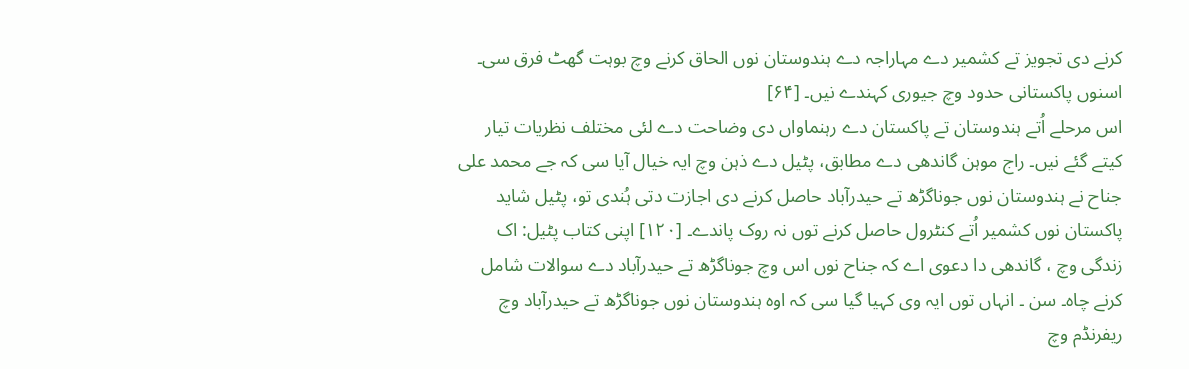کرنے دی تجویز تے کشمیر دے مہاراجہ دے ہندوستان نوں الحاق کرنے وچ بوہت گھٹ فرق سی۔ اسنوں پاکستانی حدود وچ جیوری کہندے نيں۔ [۶۴]
اس مرحلے اُتے ہندوستان تے پاکستان دے رہنماواں دی وضاحت دے لئی مختلف نظریات تیار کیتے گئے نيں۔ راج موہن گاندھی دے مطابق، پٹیل دے ذہن وچ ایہ خیال آیا سی کہ جے محمد علی جناح نے ہندوستان نوں جوناگڑھ تے حیدرآباد حاصل کرنے دی اجازت دتی ہُندی تو، پٹیل شاید پاکستان نوں کشمیر اُتے کنٹرول حاصل کرنے توں نہ روک پاندے۔ [۱۲۰] اپنی کتاب پٹیل: اک زندگی وچ ، گاندھی دا دعوی اے کہ جناح نوں اس وچ جوناگڑھ تے حیدرآباد دے سوالات شامل کرنے چاہ۔ سن ۔ انہاں توں ایہ وی کہیا گیا سی کہ اوہ ہندوستان نوں جوناگڑھ تے حیدرآباد وچ ریفرنڈم وچ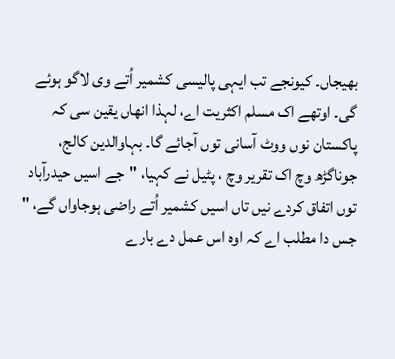بھیجاں۔ کیونجے تب ایہی پالیسی کشمیر اُتے وی لاگو ہوئے گی۔ اوتھے اک مسلم اکثریت اے، لہذا انھاں یقین سی کہ پاکستان نوں ووٹ آسانی توں آجائے گا۔ بہاوالدین کالج، جوناگڑھ وچ اک تقریر وچ ، پٹیل نے کہیا، "جے اسيں حیدرآباد توں اتفاق کردے نيں تاں اسيں کشمیر اُتے راضی ہوجاواں گے، " جس دا مطلب اے کہ اوہ اس عمل دے بارے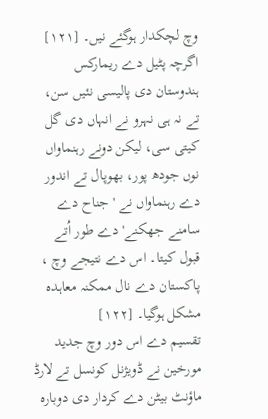وچ لچکدار ہوگئے نيں۔ [۱۲۱] اگرچہ پٹیل دے ریمارکس ہندوستان دی پالیسی نئيں سن، تے نہ ہی نہرو نے انہاں دی گل کيتی سی، لیکن دونے رہنماواں نوں جودھ پور، بھوپال تے اندور دے رہنماواں نے 'جناح دے سامنے جھکنے' دے طور اُتے قبول کيتا۔ اس دے نتیجے وچ ، پاکستان دے نال ممکنہ معاہدہ مشکل ہوگیا۔ [۱۲۲]
تقسیم دے اس دور وچ جدید مورخین نے ڈویژنل کونسل تے لارڈ ماؤنٹ بیٹن دے کردار دی دوبارہ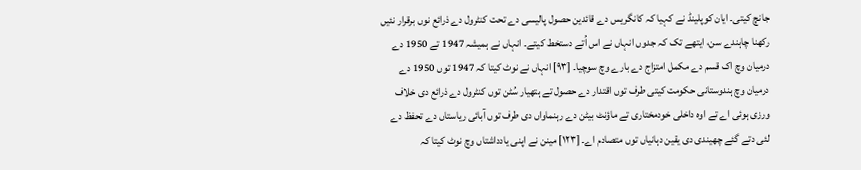جانچ کيتی۔ ایان کوپلینڈ نے کہیا کہ کانگریس دے قائدین حصول پالیسی دے تحت کنٹرول دے ذرائع نوں برقرار نئيں رکھنا چاہندے سن، ایتھے تک کہ جدوں انہاں نے اس اُتے دستخط کیتے۔ انہاں نے ہمیشہ 1947 تے 1950 دے درمیان وچ اک قسم دے مکمل امتزاج دے بارے وچ سوچیا۔ [۹۳] انہاں نے نوٹ کيتا کہ 1947 توں 1950 دے درمیان وچ ہندوستانی حکومت کیتی طرف توں اقتدار دے حصول تے ہتھیار سُٹن توں کنٹرول دے ذرائع دی خلاف ورزی ہوئی اے تے اوہ داخلی خودمختاری تے ماؤنٹ بیٹن دے رہنماواں دی طرف توں آبائی ریاستاں دے تحفظ دے لئی دتے گئے چھیندی دی یقین دہانیاں توں متصادم اے۔ [۱۲۳] مینن نے اپنی یادداشتاں وچ نوٹ کيتا کہ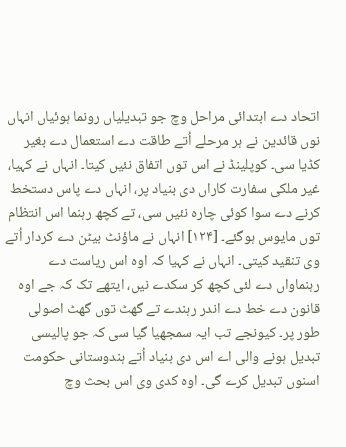اتحاد دے ابتدائی مراحل وچ جو تبدیلیاں رونما ہوئیاں انہاں نوں قائدین نے ہر مرحلے اُتے طاقت دے استعمال دے بغیر کڈیا سی۔ کوپلینڈ نے اس توں اتفاق نئيں کيتا۔ انہاں نے کہیا، غیر ملکی سفارت کاراں دی بنیاد پر، انہاں دے پاس دستخط کرنے دے سوا کوئی چارہ نئيں سی، تے کچھ رہنما اس انتظام توں مایوس ہوگئے۔ [۱۲۴] انہاں نے ماؤنٹ بیٹن دے کردار اُتے وی تنقید کيتی۔ انہاں نے کہیا کہ اوہ اس ریاست دے رہنماواں دے لئی کچھ کر سکدے نيں، ایتھے تک کہ جے اوہ قانون دے خط دے اندر رہندے تے گھٹ توں گھٹ اصولی طور پر۔ کیونجے تب ایہ سمجھیا گیا سی کہ جو پالیسی تبدیل ہونے والی اے اس دی بنیاد اُتے ہندوستانی حکومت اسنوں تبدیل کرے گی۔ اوہ کدی وی اس بحث وچ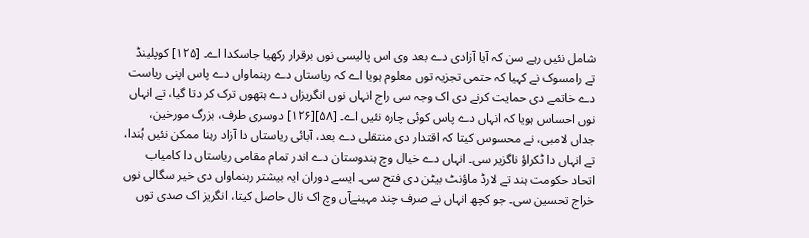شامل نئيں رہے سن کہ آیا آزادی دے بعد وی اس پالیسی نوں برقرار رکھیا جاسکدا اے۔ [۱۲۵] کوپلینڈ تے رامسوک نے کہیا کہ حتمی تجزیہ توں معلوم ہويا اے کہ ریاستاں دے رہنماواں دے پاس اپنی ریاست دے خاتمے دی حمایت کرنے دی اک وجہ سی راج انہاں نوں انگریزاں دے ہتھوں ترک کر دتا گیا، تے انہاں نوں احساس ہويا کہ انہاں دے پاس کوئی چارہ نئيں اے۔ [۵۸][۱۲۶] دوسری طرف، بزرگ مورخین، جداں لامبی، نے محسوس کيتا کہ اقتدار دی منتقلی دے بعد، آبائی ریاستاں دا آزاد رہنا ممکن نئيں ہُندا، تے انہاں دا ٹکراؤ ناگزیر سی۔ انہاں دے خیال وچ ہندوستان دے اندر تمام مقامی ریاستاں دا کامیاب اتحاد حکومت ہند تے لارڈ ماؤنٹ بیٹن دی فتح سی۔ ايسے دوران ایہ بیشتر رہنماواں دی خیر سگالی نوں خراج تحسین سی۔ جو کچھ انہاں نے صرف چند مہینےآں وچ اک نال حاصل کيتا، انگریز اک صدی توں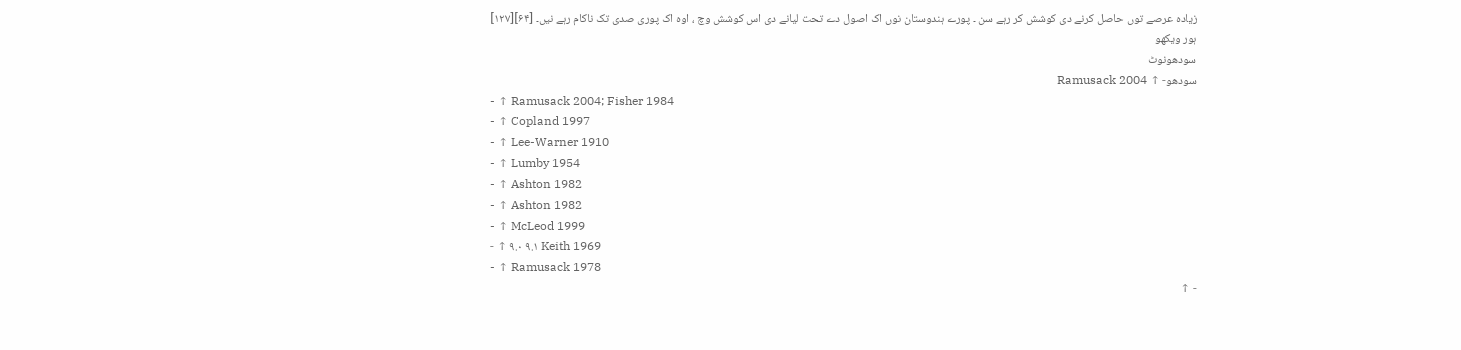زیادہ عرصے توں حاصل کرنے دی کوشش کر رہے سن ۔ پورے ہندوستان نوں اک اصول دے تحت لیانے دی اس کوشش وچ ، اوہ اک پوری صدی تک ناکام رہے نيں۔ [۶۴][۱۲۷]
ہور ویکھو
سودھونوٹ
سودھو- ↑ Ramusack 2004
- ↑ Ramusack 2004; Fisher 1984
- ↑ Copland 1997
- ↑ Lee-Warner 1910
- ↑ Lumby 1954
- ↑ Ashton 1982
- ↑ Ashton 1982
- ↑ McLeod 1999
- ↑ ۹.۰ ۹.۱ Keith 1969
- ↑ Ramusack 1978
- ↑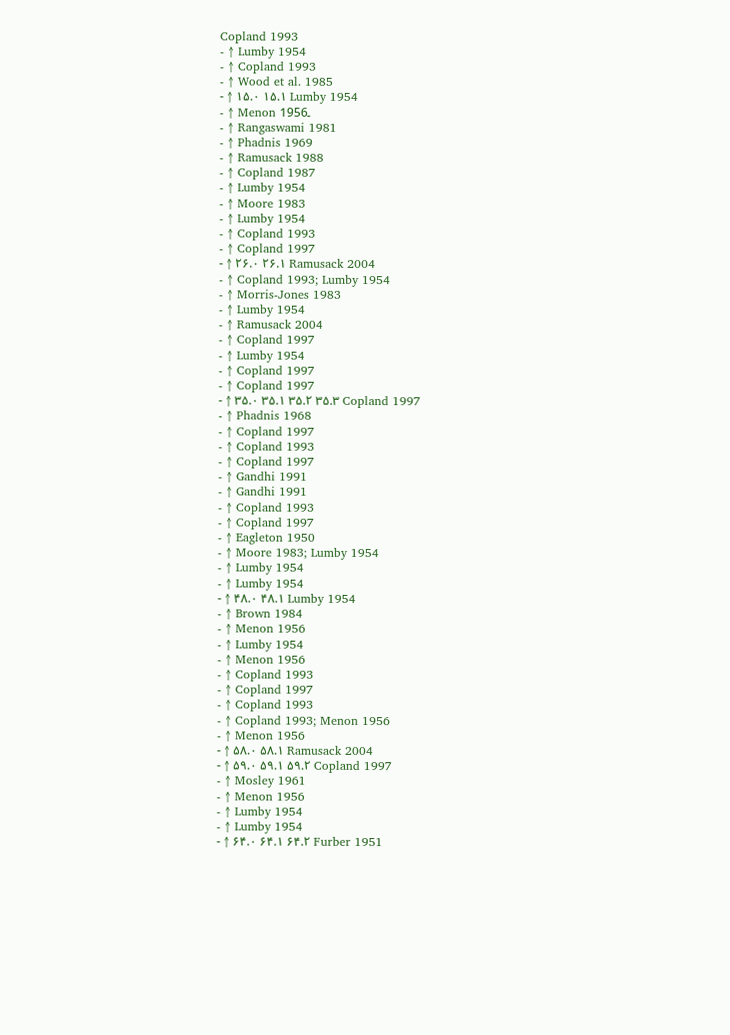Copland 1993
- ↑ Lumby 1954
- ↑ Copland 1993
- ↑ Wood et al. 1985
- ↑ ۱۵.۰ ۱۵.۱ Lumby 1954
- ↑ Menon 1956۔
- ↑ Rangaswami 1981
- ↑ Phadnis 1969
- ↑ Ramusack 1988
- ↑ Copland 1987
- ↑ Lumby 1954
- ↑ Moore 1983
- ↑ Lumby 1954
- ↑ Copland 1993
- ↑ Copland 1997
- ↑ ۲۶.۰ ۲۶.۱ Ramusack 2004
- ↑ Copland 1993; Lumby 1954
- ↑ Morris-Jones 1983
- ↑ Lumby 1954
- ↑ Ramusack 2004
- ↑ Copland 1997
- ↑ Lumby 1954
- ↑ Copland 1997
- ↑ Copland 1997
- ↑ ۳۵.۰ ۳۵.۱ ۳۵.۲ ۳۵.۳ Copland 1997
- ↑ Phadnis 1968
- ↑ Copland 1997
- ↑ Copland 1993
- ↑ Copland 1997
- ↑ Gandhi 1991
- ↑ Gandhi 1991
- ↑ Copland 1993
- ↑ Copland 1997
- ↑ Eagleton 1950
- ↑ Moore 1983; Lumby 1954
- ↑ Lumby 1954
- ↑ Lumby 1954
- ↑ ۴۸.۰ ۴۸.۱ Lumby 1954
- ↑ Brown 1984
- ↑ Menon 1956
- ↑ Lumby 1954
- ↑ Menon 1956
- ↑ Copland 1993
- ↑ Copland 1997
- ↑ Copland 1993
- ↑ Copland 1993; Menon 1956
- ↑ Menon 1956
- ↑ ۵۸.۰ ۵۸.۱ Ramusack 2004
- ↑ ۵۹.۰ ۵۹.۱ ۵۹.۲ Copland 1997
- ↑ Mosley 1961
- ↑ Menon 1956
- ↑ Lumby 1954
- ↑ Lumby 1954
- ↑ ۶۴.۰ ۶۴.۱ ۶۴.۲ Furber 1951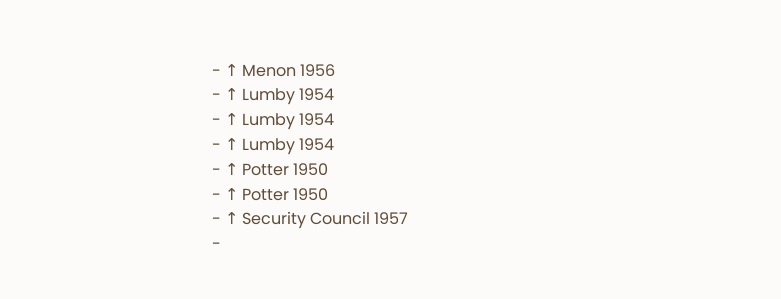- ↑ Menon 1956
- ↑ Lumby 1954
- ↑ Lumby 1954
- ↑ Lumby 1954
- ↑ Potter 1950
- ↑ Potter 1950
- ↑ Security Council 1957
-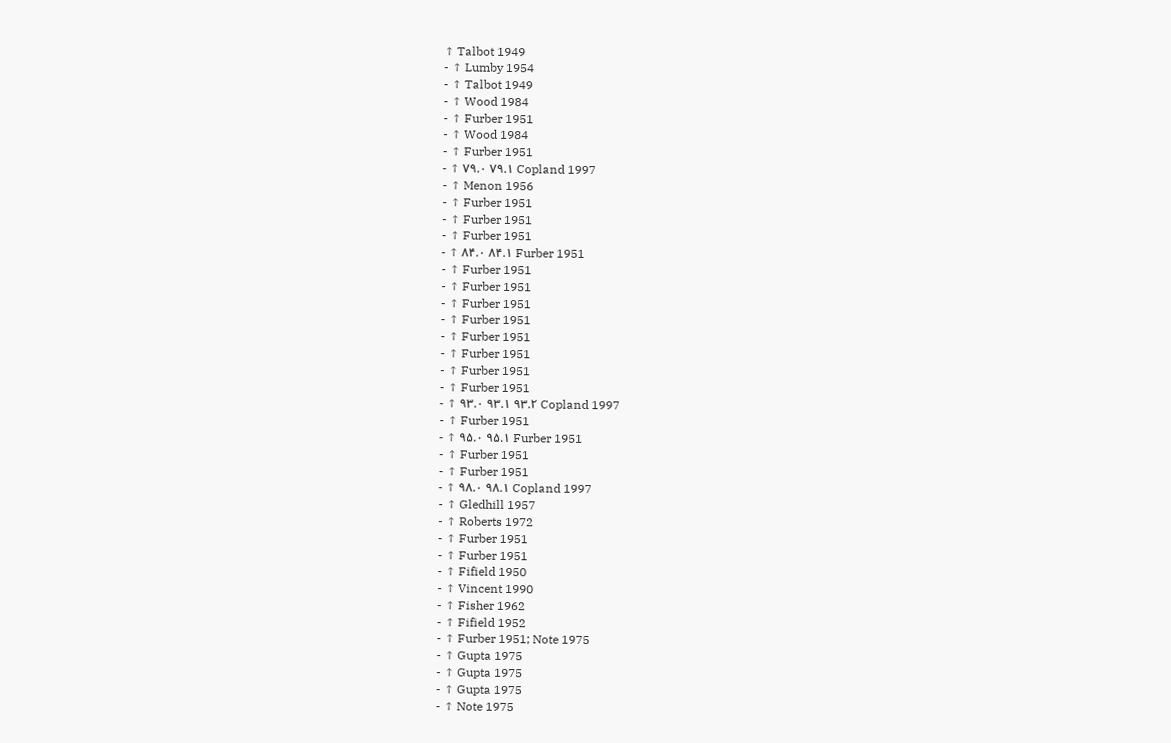↑ Talbot 1949
- ↑ Lumby 1954
- ↑ Talbot 1949
- ↑ Wood 1984
- ↑ Furber 1951
- ↑ Wood 1984
- ↑ Furber 1951
- ↑ ۷۹.۰ ۷۹.۱ Copland 1997
- ↑ Menon 1956
- ↑ Furber 1951
- ↑ Furber 1951
- ↑ Furber 1951
- ↑ ۸۴.۰ ۸۴.۱ Furber 1951
- ↑ Furber 1951
- ↑ Furber 1951
- ↑ Furber 1951
- ↑ Furber 1951
- ↑ Furber 1951
- ↑ Furber 1951
- ↑ Furber 1951
- ↑ Furber 1951
- ↑ ۹۳.۰ ۹۳.۱ ۹۳.۲ Copland 1997
- ↑ Furber 1951
- ↑ ۹۵.۰ ۹۵.۱ Furber 1951
- ↑ Furber 1951
- ↑ Furber 1951
- ↑ ۹۸.۰ ۹۸.۱ Copland 1997
- ↑ Gledhill 1957
- ↑ Roberts 1972
- ↑ Furber 1951
- ↑ Furber 1951
- ↑ Fifield 1950
- ↑ Vincent 1990
- ↑ Fisher 1962
- ↑ Fifield 1952
- ↑ Furber 1951; Note 1975
- ↑ Gupta 1975
- ↑ Gupta 1975
- ↑ Gupta 1975
- ↑ Note 1975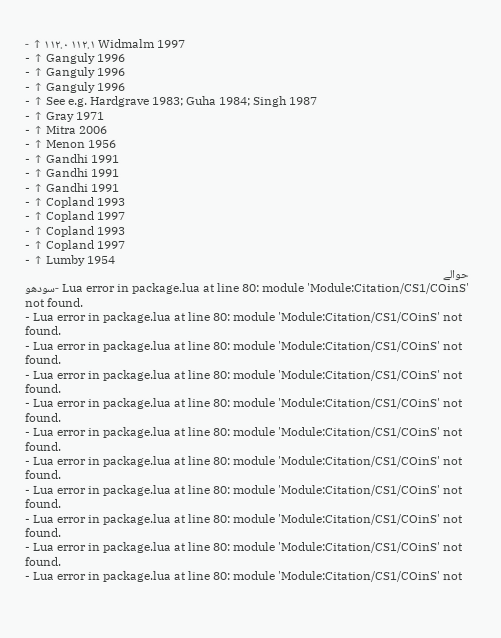- ↑ ۱۱۲.۰ ۱۱۲.۱ Widmalm 1997
- ↑ Ganguly 1996
- ↑ Ganguly 1996
- ↑ Ganguly 1996
- ↑ See e.g. Hardgrave 1983; Guha 1984; Singh 1987
- ↑ Gray 1971
- ↑ Mitra 2006
- ↑ Menon 1956
- ↑ Gandhi 1991
- ↑ Gandhi 1991
- ↑ Gandhi 1991
- ↑ Copland 1993
- ↑ Copland 1997
- ↑ Copland 1993
- ↑ Copland 1997
- ↑ Lumby 1954
حوالے
سودھو- Lua error in package.lua at line 80: module 'Module:Citation/CS1/COinS' not found.
- Lua error in package.lua at line 80: module 'Module:Citation/CS1/COinS' not found.
- Lua error in package.lua at line 80: module 'Module:Citation/CS1/COinS' not found.
- Lua error in package.lua at line 80: module 'Module:Citation/CS1/COinS' not found.
- Lua error in package.lua at line 80: module 'Module:Citation/CS1/COinS' not found.
- Lua error in package.lua at line 80: module 'Module:Citation/CS1/COinS' not found.
- Lua error in package.lua at line 80: module 'Module:Citation/CS1/COinS' not found.
- Lua error in package.lua at line 80: module 'Module:Citation/CS1/COinS' not found.
- Lua error in package.lua at line 80: module 'Module:Citation/CS1/COinS' not found.
- Lua error in package.lua at line 80: module 'Module:Citation/CS1/COinS' not found.
- Lua error in package.lua at line 80: module 'Module:Citation/CS1/COinS' not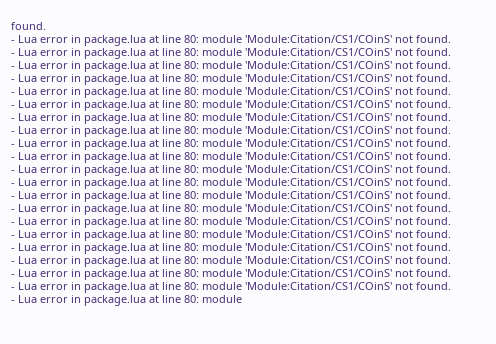found.
- Lua error in package.lua at line 80: module 'Module:Citation/CS1/COinS' not found.
- Lua error in package.lua at line 80: module 'Module:Citation/CS1/COinS' not found.
- Lua error in package.lua at line 80: module 'Module:Citation/CS1/COinS' not found.
- Lua error in package.lua at line 80: module 'Module:Citation/CS1/COinS' not found.
- Lua error in package.lua at line 80: module 'Module:Citation/CS1/COinS' not found.
- Lua error in package.lua at line 80: module 'Module:Citation/CS1/COinS' not found.
- Lua error in package.lua at line 80: module 'Module:Citation/CS1/COinS' not found.
- Lua error in package.lua at line 80: module 'Module:Citation/CS1/COinS' not found.
- Lua error in package.lua at line 80: module 'Module:Citation/CS1/COinS' not found.
- Lua error in package.lua at line 80: module 'Module:Citation/CS1/COinS' not found.
- Lua error in package.lua at line 80: module 'Module:Citation/CS1/COinS' not found.
- Lua error in package.lua at line 80: module 'Module:Citation/CS1/COinS' not found.
- Lua error in package.lua at line 80: module 'Module:Citation/CS1/COinS' not found.
- Lua error in package.lua at line 80: module 'Module:Citation/CS1/COinS' not found.
- Lua error in package.lua at line 80: module 'Module:Citation/CS1/COinS' not found.
- Lua error in package.lua at line 80: module 'Module:Citation/CS1/COinS' not found.
- Lua error in package.lua at line 80: module 'Module:Citation/CS1/COinS' not found.
- Lua error in package.lua at line 80: module 'Module:Citation/CS1/COinS' not found.
- Lua error in package.lua at line 80: module 'Module:Citation/CS1/COinS' not found.
- Lua error in package.lua at line 80: module 'Module:Citation/CS1/COinS' not found.
- Lua error in package.lua at line 80: module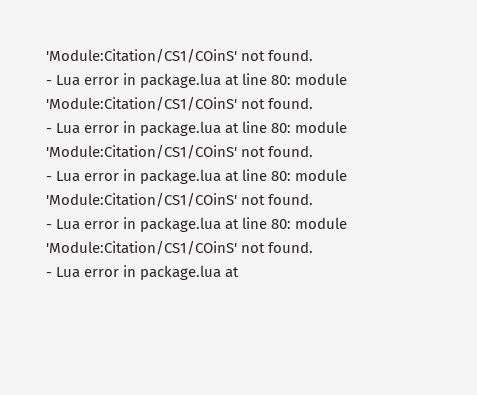'Module:Citation/CS1/COinS' not found.
- Lua error in package.lua at line 80: module 'Module:Citation/CS1/COinS' not found.
- Lua error in package.lua at line 80: module 'Module:Citation/CS1/COinS' not found.
- Lua error in package.lua at line 80: module 'Module:Citation/CS1/COinS' not found.
- Lua error in package.lua at line 80: module 'Module:Citation/CS1/COinS' not found.
- Lua error in package.lua at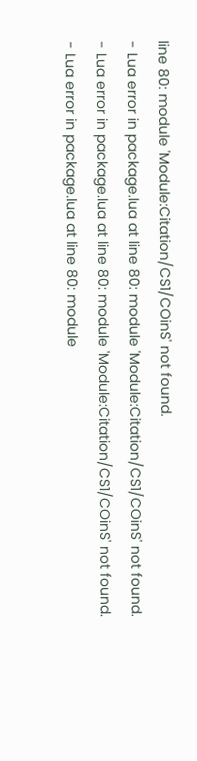line 80: module 'Module:Citation/CS1/COinS' not found.
- Lua error in package.lua at line 80: module 'Module:Citation/CS1/COinS' not found.
- Lua error in package.lua at line 80: module 'Module:Citation/CS1/COinS' not found.
- Lua error in package.lua at line 80: module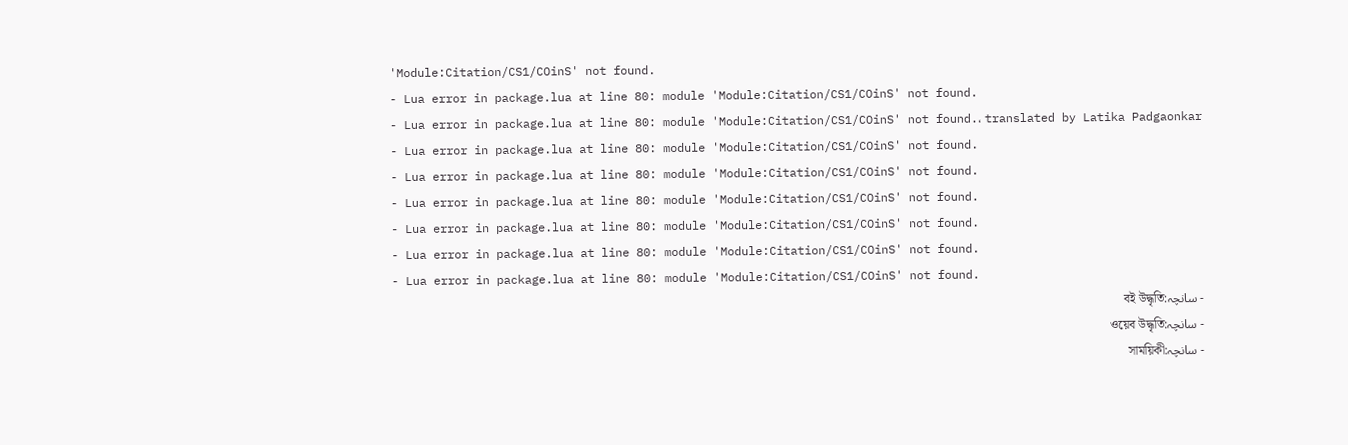'Module:Citation/CS1/COinS' not found.
- Lua error in package.lua at line 80: module 'Module:Citation/CS1/COinS' not found.
- Lua error in package.lua at line 80: module 'Module:Citation/CS1/COinS' not found.، translated by Latika Padgaonkar
- Lua error in package.lua at line 80: module 'Module:Citation/CS1/COinS' not found.
- Lua error in package.lua at line 80: module 'Module:Citation/CS1/COinS' not found.
- Lua error in package.lua at line 80: module 'Module:Citation/CS1/COinS' not found.
- Lua error in package.lua at line 80: module 'Module:Citation/CS1/COinS' not found.
- Lua error in package.lua at line 80: module 'Module:Citation/CS1/COinS' not found.
- Lua error in package.lua at line 80: module 'Module:Citation/CS1/COinS' not found.
- سانچہ:বই উদ্ধৃতি
- سانچہ:ওয়েব উদ্ধৃতি
- سانچہ:সাময়িকী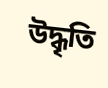উদ্ধৃতি